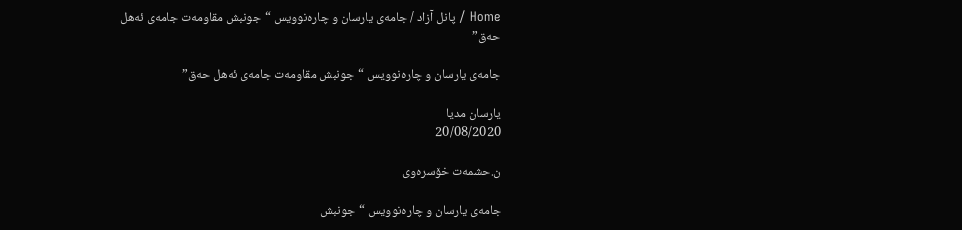Home / پانل آزاد / جامەی یارسان و چارەنوویس “جونبش مقاومەت جامەی ئەهل حەق”

جامەی یارسان و چارەنوویس “جونبش مقاومەت جامەی ئەهل حەق”

یارسان مدیا
20/08/2020

ن.حشمەت خۆسرەوی

جامەی یارسان و چارەنوویس “جونبش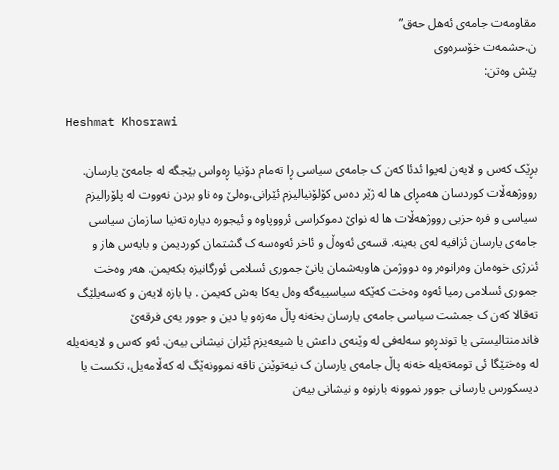مقاومەت جامەی ئەهل حەق”
ن.حشمەت خۆسرەوی
پێش وەتن:

Heshmat Khosrawi

بڕێک کەس و لایەن لەیوا ئدئا کەن ک جامەی سیاسی ڕا تەمام دۆنیا ڕەواس بێجگە لە جامەێ یارسان. رووژهەڵات کوردسان هەمڕای ها لە ژێر دەس کۆلۆنیالیزم ئێرانی،وەلێ وە ناو بردن نەووت لە پلۆرالیزم سیاسی و فرە حزبی رووژهەڵات ها لە نواێ دموکراسی ئرووپاوە و ئیجورە دیارە تەنیا سازمان سیاسی جامەی یارسان ئزافیە لەی بەینە. قسەی ئەوەڵ و ئاخر ئەوەسە ک گشتمان کوردیمن و بایەس هاز و ئنرژی خوەمان وەرانوەر وە دووژمن هاوبەشمان یانێ جموری ئسلامی ئورگانیزە بکەیمن. هەر وەخت جموری ئسلامی رمیا ئەوە وەخت کەێکە سیاسییەگە وەل یەکا بەش کەیمن . یا بازە لایەن و کەسەیلێگ تەقالا کەن ک جمشت سیاسی جامەی یارسان بخەنە پاڵ مەزەو یا دین و جوور یەی فرقەێ فاندمنتالیستی یا توندڕەو سەلەفی لە وێنەی داعش یا شیعەیزم ئێران نیشانی بیەن. ئەو کەس و لایەنەیلە لە وەختێگا ئی تومەتەیلە خەنە پاڵ جامەی یارسان ک نیەتوێنن تاقە نموونەێگ لە کەڵامەیل، تکست یا دیسکورس یارسانی جوور نموونە بارنوە و نیشانی بیەن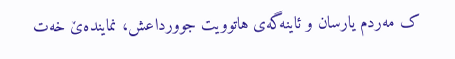ک مەردم یارسان و ئاینەگەی هاتوویت جوورداعش، نمایندەێ خەت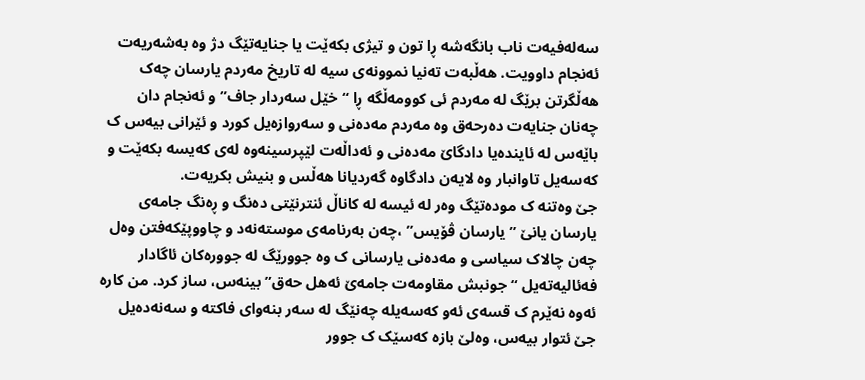سەلەفیەت ناب بانگەشە ڕا تون و تیژی بکەێت یا جنایەتێگ دژ وە بەشەریەت ئەنجام داوویت. هەڵبەت تەنیا نموونەی سیە لە تاریخ مەردم یارسان چەک هەڵگرتن برێگ لە مەردم ئی کوومەڵگە ڕا “خێل سەردار جاف” و ئەنجام دان چەنان جنایەت دەرحەق وە مەردم مەدەنی و سەروازەیل کورد و ئێرانی بیەس ک باێەس لە ئایندەیا دادگاێ مەدەنی و ئەداڵەت لێپرسینەوە لەی کەیسە بکەێت و کەسەیل تاوانبار وە لایەن دادگاوە گەردیانا هەڵس و بنیش بکریەت.
جێ وەتنە ک مودەتێگ وەر لە ئیسە لە کاناڵ ئنترنێتی دەنگ و ڕەنگ جامەی یارسان یانێ ” یارسان ڤۆیس” ،چەن بەرنامەی موستەنەد و چاووپێکەفتن وەل چەن چالاک سیاسی و مەدەنی یارسانی ک وە جوورێگ لە جوورەکان ئاگادار فەئالیەتەیل “جونبش مقاومەت جامەێ ئەهل حەق” بینەس، ساز کرد. من کارە ئەوە نەێرم ک قسەی ئەو کەسەیلە چەنێگ لە سەر بنەوای فاکتە و سەنەدەیل جێ ئتوار بیەس، وەلێ بازە کەسێک ک جوور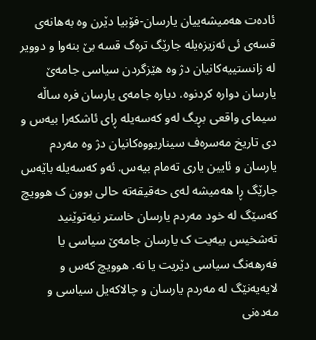ئادەت هەمیشەییان یارسان-فۆبیا دێرن وە بەهانەی قسەی ئی ئەزیزەیلە جارێگ ترەگ قسە بێ بنەوا و دوویر لە زانستییەکانیان دژ وە هێزگردن سیاسی جامەێ یارسان دوارە کردنوە. دیارە جامەی یارسان فرە ساڵە سیمای واقعی بڕیگ لەو کەسەیلە ڕای ئاشکەرا بیەس و دی تاریخ مەسرەف سیناریووەکانیان دژ وە مەردم یارسان و ئایین یاری تەمام بیەس. ئەو کەسەیلە باێەس جارێگ ڕا هەمیشە لەی حەقیقەتە حالی بوون ک هوویچ کەسێگ لە خود مەردم یارسان خاستر نیەتوێنید تەشخیس بیەیت ک یارسان جامەێ سیاسی یا فەرهەنگ سیاسی دێریت یا نە. هوویچ کەس و لایەیەنێگ لە مەردم یارسان و چالاکەیل سیاسی و مەدەنی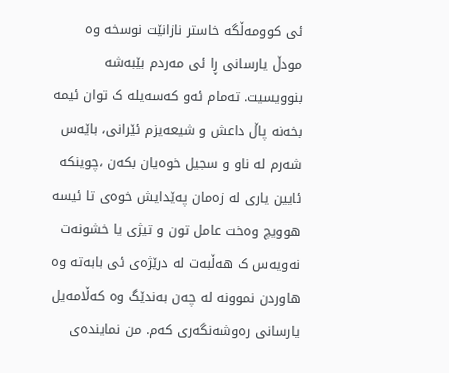ئی کوومەڵگە خاستر نازانێت نوسخە وە مودڵ یارسانی ڕا ئی مەردم بێبەشە بنوویسیت. تەمام ئەو کەسەیلە ک توان ئیمە بخەنە پاڵ داعش و شیعەیزم ئێرانی، باێەس شەرم لە ناو و سجیل خوەیان بکەن ،چوینکە ئایین یاری لە زەمان پەێدایش خوەی تا ئیسە هوویچ وەخت عامل تون و تیژی یا خشونەت نەویەس ک هەڵبەت لە درێژەی ئی بابەتە وە هاوردن نموونە لە چەن بەندێگ وە کەڵامەیل یارسانی رەوشەنگەری کەم. من نمایندەی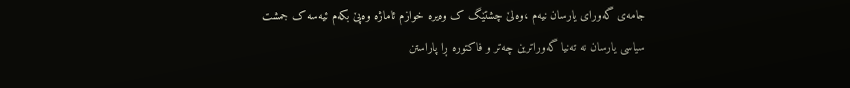جامەی گەورای یارسان نیەم ،وەلێ چشتێگ ک وەیرە خوازم ئاماژە وەپێ بکەم ئیەسە ک جمشت سیاسی یارسان نە تەنیا گەوراترین چەتر و فاکتورە ڕا پاراستن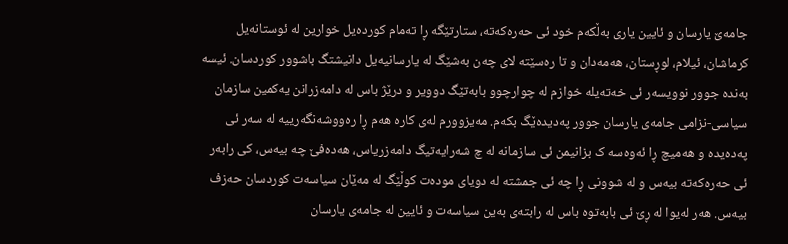جامەێ یارسان و ئایین یاری بەڵکەم خود ئی حەرەکەتە، ستارتێگە ڕا تەمام کوردەیل خوارین لە ئوستانەیل کرماشان، ئیلام، لوڕستان، هەمەدان و تا رەسێتە لای چەن بەشێگ لە یارسانیەیل دانیشتگ باشوور کوردسان. ئیسە بەندە جوور نوویسەر ئی خەتەیلە خوازم لە چوارچوو بابەتێگ دوویر و درێژ باس لە دامەزرانن یەکمین سازمان سیاسی-نزامی جامەی یارسان جوور پەدیدەێگ بکەم. مەیزوورم لەی کارە هەم ڕا رەووشەنگەرییە لە سەر ئی پەدەیدە و هەمیچ ڕا ئەوەسە ک بزانیمن ئی سازمانە لە چ شەرایەتیگ دامەزریاس، هەدەفێ چە بیەس، کی رابەر ئی حەرەکەتە بیەس و لە شوونی ڕا چە ئی جمشتە لە دویای مودەت کوڵێگ لە مەێان سیاسەت کوردسان حەزف بیەس. هەر لەیوا لە ڕێ ئی بابەتوە باس لە رابتەی بەین سیاسەت و ئایین لە جامەی یارسان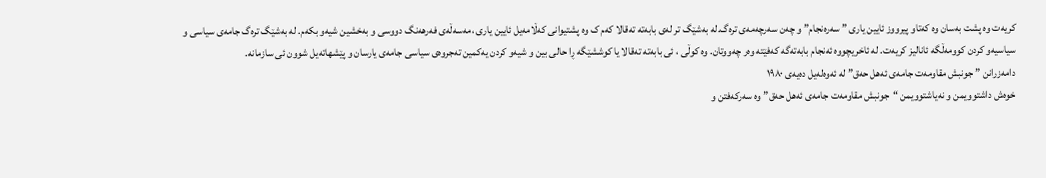کریەت وە پشت بەسان وە کەتاو پیرووز ئایین یاری ” سەرەنجام” و چەن سەرچەمەی ترەگ.لە بەشێگ تر لەی بابەتە تەقالا کەم ک وە پشتیوانی کەڵامەیل ئایین یاری ،مەسەڵەی فەرهەنگ دووسی و بەخشین شیەو بکەم. لە بەشێگ ترەگ جامەی سیاسی و سیاسیەو کردن کوومەڵگە ئانالیز کریەت. لە ئاخریچووە ئەنجام بابەتەگە کەفێتە وەر چەووتان. وە کوڵی ، ئی بابەتە تەقالا یا کوششێگە ڕا حالی بین و شیەو کردن یەکمین تەجروەی سیاسی جامەی یارسان و پێشهاتەیل شوون ئی سازمانە.
دامەزرانن ” جونبش مقاومەت جامەی ئەهل حەق” لە ئەوەلەیل دەیەی ١٩٨٠
خوەش داشتوویمن و نەیاشتوویمن “جونبش مقاومەت جامەی ئەهل حەق” وە سەرکەفتن و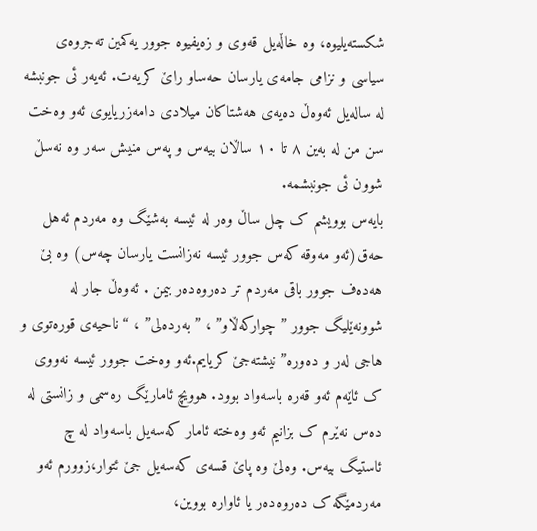شکستەیلیوە، وە خاڵەیل قەوی و زەیفیوە جوور یەکمین تەجروەی سیاسی و نزامی جامەی یارسان حەساو راێ کریەت. ئەیەر ئی جونبشە لە سالەیل ئەوەڵ دەیەی هەشتاکان میلادی دامەزریایوی ئەو وەخت سن من لە بەین ٨ تا ١٠ ساڵان بیەس و پەس منیش سەر وە نەسڵ شوون ئی جونبشمە.
بایەس بوویشم ک چل ساڵ وەر لە ئیسە بەشێگ وە مەردم ئەهل حەق(ئەو مەوقە کەس جوور ئیسە نەزانست یارسان چەس) وە بێ هەدەف جوور باقی مەردم تر دەروەدەر بیمن . ئەوەڵ جار لە شوونەێلیگ جوور ” چوارکەڵاو” ، ” بەردەلی” ، “ناحیەی قورەتوی و هاجی لەر و دەورە” نیشتەجێ کریایم.ئەو وەخت جوور ئیسە نەووی ک ئاێەم ئەو قەرە باسەواد بوود. هوویچ ئامارێگ رەسمی و زانستی لە دەس نەێرم ک بزانیم ئەو وەختە ئامار کەسەیل باسەواد لە چ ئاستیگ بیەس. وەلێ وە پاێ قسەی کەسەیل جێ ئتوار،زوورم ئەو مەردمێگە ک دەروەدەر یا ئاوارە بووین،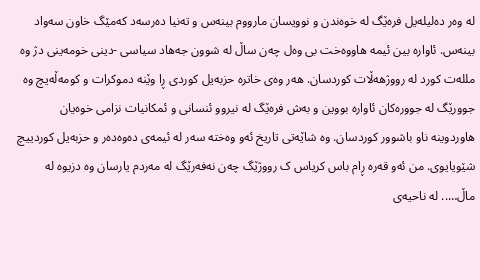لە وەر دەلیلەیل فرەێگ لە خوەندن و نوویسان مارووم بینەس و تەنیا دەرسەد کەمێگ خاون سەواد بینەس. ئاوارە بین ئیمە هاووەخت بی وەل چەن ساڵ لە شوون جەهاد سیاسی -دینی خومەینی دژ وە مللەت کورد لە رووژهەڵات کوردسان. هەر وەی خاترە حزبەیل کوردی ڕا وێنە دموکرات و کومەڵەیچ وە جوورێگ لە جوورەکان ئاوارە بووین و بەش فرەێگ لە نیروو ئنسانی و ئمکانیات نزامی خوەیان هاوردوینە ناو باشوور کوردسان. وە شاێەتی تاریخ ئەو وەختە سەر لە ئیمەی دەوەدەر و حزبەیل کوردییچ شێویایوی. من ئەو قەرە ڕام باس کریاس ک رووژێگ چەن نەفەرێگ لە مەردم یارسان وە دزیوە لە ماڵ….. لە ناحیەی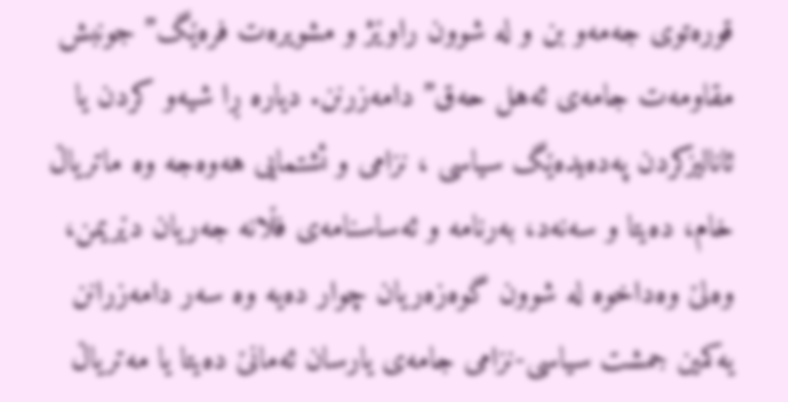قورەتوی جەمەو بن و لە شوون راوێژ و مشویرەت فرەێگ” جونبش مقاومەت جامەی ئەهل حەق” دامەزرنن. دیارە ڕا شیەو کردن یا ئانالیزکردن پەدەیدەێگ سیاسی ، نزامی و ئشتمایی هەوەجە وە ماتریاڵ خام، دەیتا و سەنەد، بەرنامە و ئەساسنامەی فڵانە جەریان دێریمن، وەلێ وەداخوە لە شوون گوەزەریان چوار دەیە وە سەر دامەزرانن یەکمین جمشت سیاسی-نزامی جامەی یارسان ئەمانێ دەیتا یا مەتریاڵ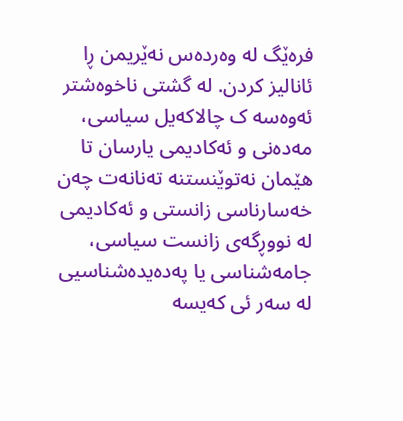فرەێگ لە وەردەس نەێریمن ڕا ئانالیز کردن. لە گشتی ناخوەشتر ئەوەسە ک چالاکەیل سیاسی، مەدەنی و ئەکادیمی یارسان تا هێمان نەتوێنستنە تەنانەت چەن خەسارناسی زانستی و ئەکادیمی لە نووڕگەی زانست سیاسی، جامەشناسی یا پەدەیدەشناسیی لە سەر ئی کەیسە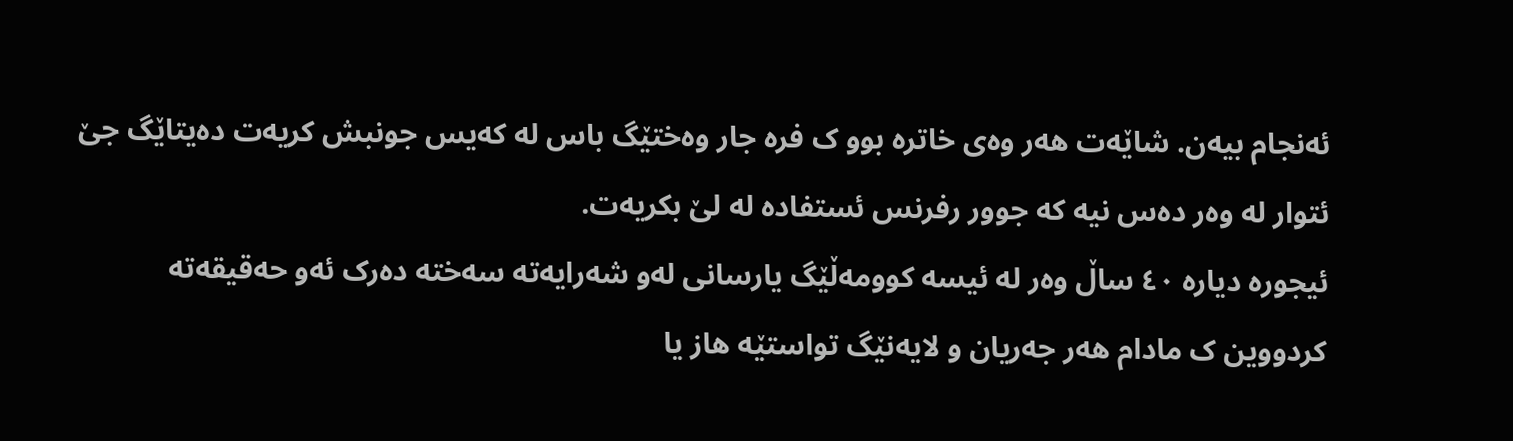ئەنجام بیەن. شاێەت هەر وەی خاترە بوو ک فرە جار وەختێگ باس لە کەیس جونبش کریەت دەیتاێگ جێ ئتوار لە وەر دەس نیە کە جوور رفرنس ئستفادە لە لێ بکریەت.
ئیجورە دیارە ٤٠ ساڵ وەر لە ئیسە کوومەڵێگ یارسانی لەو شەرایەتە سەختە دەرک ئەو حەقیقەتە کردووین ک مادام هەر جەریان و لایەنێگ تواستێە هاز یا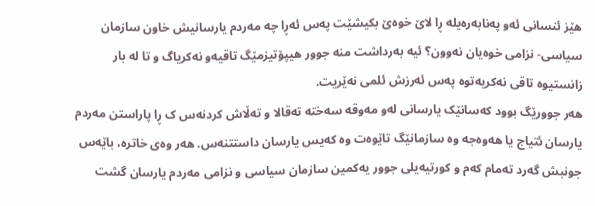هێز ئنسانی ئەو پەنابەرەیلە ڕا لاێ خوەێ بکیشێت پەس ئەڕا چە مەردم یارسانیش خاون سازمان سیاسی- نزامی خوەیان نەوون؟ ئیە بەرداشت منە جوور هیپۆتیزمێگ تاقیەو نەکریاگ و تا لە بار زانستیوە تاقی نەکریەتوە پەس ئەرزش ئلمی نەێریت.
هەر جوورێگ بوود کەسانێک یارسانی لەو مەوقە سەختە تەقالا و تەڵاش کردنەس ک ڕا پاراستن مەردم یارسان ئتیاج یا هەوەجە وە سازمانێگ تاێوەت وە کەیس یارسان داستتنەس. هەر وەی خاترە، باێەس جونبش گەرد تەمام کەم و کورتیەیلی جوور یەکمین سازمان سیاسی و نزامی مەردم یارسان گشت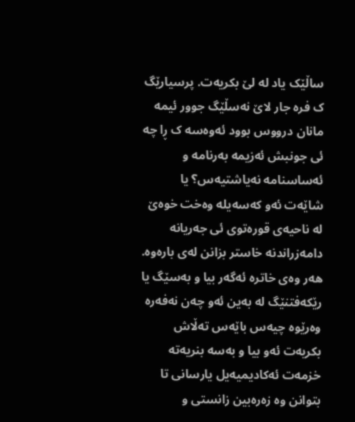ساڵێک یاد لە لێ بکریەت. پرسیارێگ ک فرە جار لاێ نەسڵێگ جوور ئیمە مانان درووس بوود ئەوەسە ک ڕا چە ئی جونبش ئەزیمە بەرنامە و ئەساسنامە نەیاشتیەس؟ یا شاێەت ئەو کەسەیلە وەخت خوەێ لە ناحیەی قورەتوی ئی جەریانە دامەزراندنە خاستر بزانن لەی بارەوە. هەر وەی خاترە ئەگەر بیا و بەسێگ یا رێکەفتنێگ لە بەین ئەو چەن نەفەرە وەرێوە چیەس باێەس تەڵاش بکریەت ئەو بیا و بەسە بنریەتە خزمەت ئەکادیمیەیل یارسانی تا بتوانن وە زەرەبین زانستی و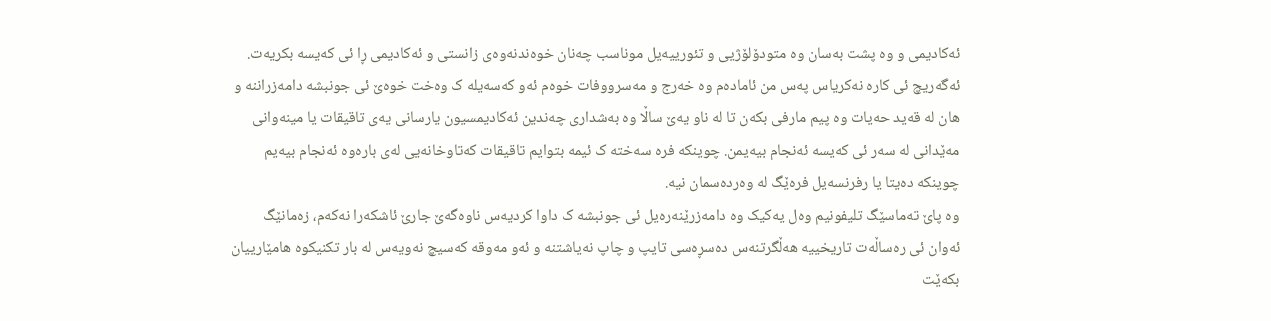ئەکادیمی و وە پشت بەسان وە متودۆلۆژیی و تئورییەیل موناسب چەنان خوەندنەوەی زانستی و ئەکادیمی ڕا ئی کەیسە بکریەت. ئەگەریچ ئی کارە نەکریاس پەس من ئامادەم وە خەرج و مەسرووفات خوەم ئەو کەسەیلە ک وەخت خوەێ ئی جونبشە دامەزراننە و هان لە قەید حەیات وە پیم مارفی بکەن تا لە ناو یەێ ساڵا وە بەشداری چەندین ئەکادیمسیون یارسانی یەی تاقیقات یا مینەوانی مەێدانی لە سەر ئی کەیسە ئەنجام بیەیمن. چوینکە فرە سەختە ک ئیمە بتوایم تاقیقات کەتاوخانەیی لەی بارەوە ئەنجام بیەیم چوینکە دەیتا یا رفرنسەیل فرەێگ لە وەردەسمان نیە.
وە پاێ تەماسێگ تلیفونیم وەل یەکیک وە دامەزرێنەرەیل ئی جونبشە ک داوا کردیەس ناوەگەێ جارێ ئاشکەرا نەکەم، زەمانێگ ئەوان ئی رەساڵەت تاریخییە هەڵگرتنەس دەسڕەسی تایپ و چاپ نەیاشتنە و ئەو مەوقە کەسیچ نەویەس لە بار تکنیکوە هامێارییان بکەێت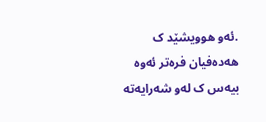.ئەو هوویشێد ک هەدەفیان فرەتر ئەوە بیەس ک لەو شەرایەتە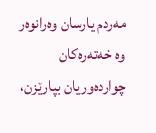مەردم یارسان وەرانوەر وە خەتەرەکان چواردەوریان بپارێزن،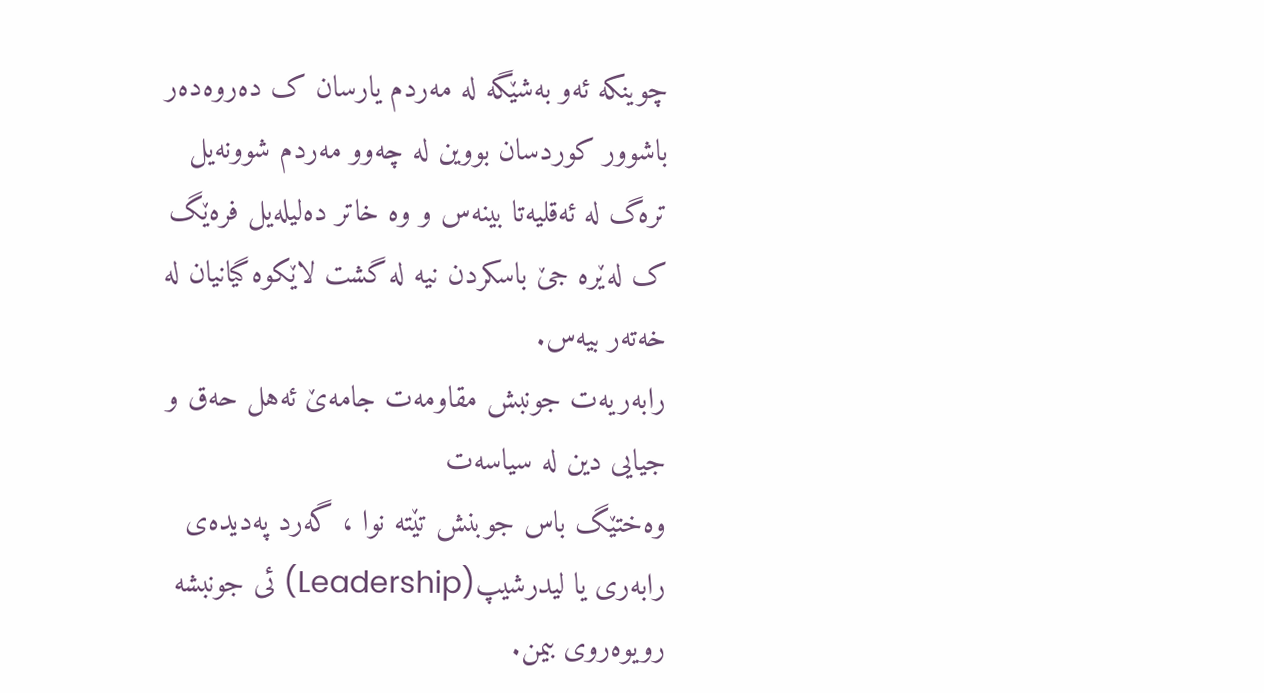چوینکە ئەو بەشێگە لە مەردم یارسان ک دەروەدەر باشوور کوردسان بووین لە چەوو مەردم شوونەیل ترەگ لە ئەقلیەتا بینەس و وە خاتر دەلیلەیل فرەێگ ک لەێرە جێ باسکردن نیە لە گشت لاێکوە گیانیان لە خەتەر بیەس.
رابەریەت جونبش مقاومەت جامەێ ئەهل ‌حەق و جیایی دین لە سیاسەت
وەختێگ باس جوبنش تێتە نوا ، گەرد پەدیدەی رابەری یا لیدرشیپ(Leadership) ئی جونبشە رویوەروی بیمن.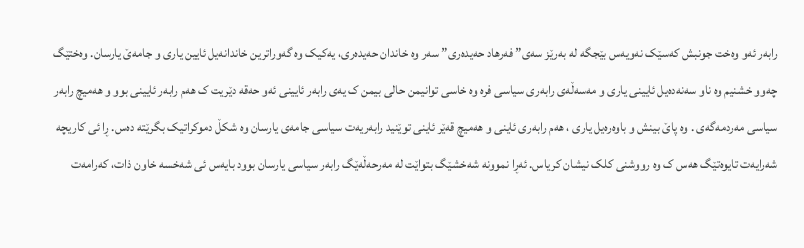رابەر ئەو وەخت جونبش کەسێک نەویەس بێجگە لە بەرێز سەی” فەرهاد حەیدەری” سەر وە خاندان حەیدەری، یەکیک وە گەوراترین خاندانەیل ئایین یاری و جامەێ یارسان. وەختێگ چەوو خشنیم وە ناو سەنەدەیل ئایینی یاری و مەسەڵەی رابەری سیاسی فرە وە خاسی توانیمن حالی بیمن ک یەی رابەر ئایینی ئەو حەقە دێریت ک هەم رابەر ئایینی بوو و هەمیچ رابەر سیاسی مەردمەگەی . وە پاێ بینش و باوەرەیل یاری ، هەم رابەری ئاینی و هەمیچ قەێر ئاینی توێنید رابەریەت سیاسی جامەی یارسان وە شکڵ دموکراتیک بگرێتە دەس. ڕا ئی کاریچە شەرایەت تایوەتێگ هەس ک وە رووشنی کلک نیشان کریاس. ئەڕا نموونە شەخشێگ بتواێت لە مەرحەڵەێگ رابەر سیاسی یارسان بوود بایەس ئی شەخسە خاون ذات، کەرامەت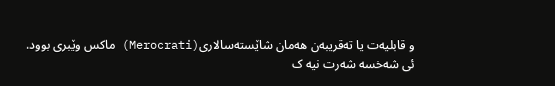و قابلیەت یا تەقریبەن هەمان شاێستەسالاری(Merocrati) ماکس وێبری بوود. ئی شەخسە شەرت نیە ک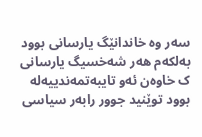سەر وە خاندانێگ یارسانی بوود بەلکەم هەر شەخسیگ یارسانی ک خاوەن ئەو تایبەتمەندییەلە بوود توێنید جوور رابەر سیاسی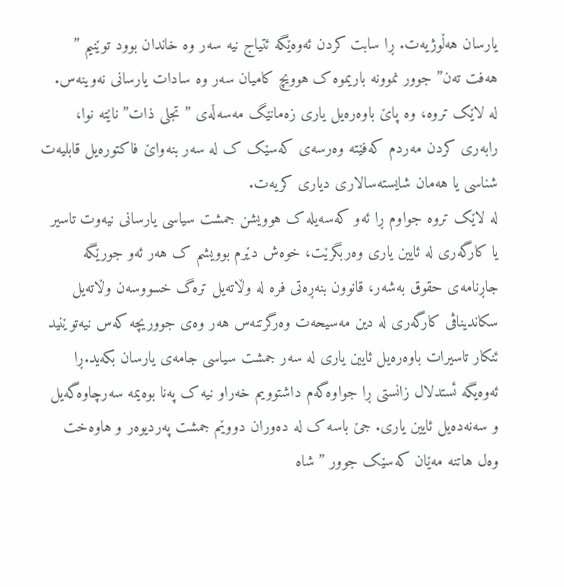یارسان هەڵوژیەت. ڕا سابت کردن ئەوەێگە ئتیاج نیە سەر وە خاندان بوود توێنیم ” هەفت تەن” جوور نموونە باریموە ک هوویچ کامیان سەر وە سادات یارسانی نەوینەس. لە لاێک تروە، وە پاێ باوەرەیل یاری زەمانێگ مەسەڵەی ” تجلی ذات” ناێتە نوا، رابەری کردن مەردم کەفێتە وەرسەی کەسێک ک لە سەر بنەواێ فاکتورەیل قابلیەت شناسی یا هەمان شایستەسالاری دیاری کریەت.
لە لاێک تروە جواوم ڕا ئەو کەسەیلە ک هوویشن جمشت سیاسی یارسانی نیەوت تاسیر یا کارگەری لە ئایین یاری وەربگرێت، خوەش دێرم بوویشم ک هەر ئەو جورێگە جاڕنامەی حقوق بەشەر، قانوون بنەڕەتی فرە لە وڵاتەیل ترەگ خسووسەن وڵاتەیل سکاندیناڤی کارگەری لە دین مەسیحەت وەرگرتنەس هەر وەی جووریچە کەس نیەتوێنید ئنکار تاسیرات باوەرەیل ئایین یاری لە سەر جمشت سیاسی جامەی یارسان بکەید.ڕا ئەوەیگە ئستدلال زانستی ڕا جواوەگەم داشتوویم خەراو نیە ک پەنا بوەیمە سەرچاوەگەیل و سەنەدەیل ئایین یاری. جێ باسە ک لە دەوران دووێم جمشت پەردیوەر و هاوەخت وەل هاتنە مەێان کەسێک جوور ” شاە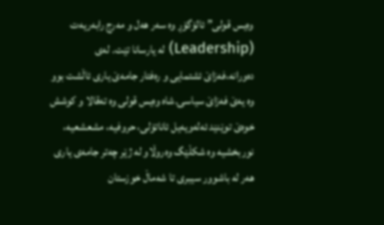وەیس قولی” ئالۆگۆڕ وە سەر هەل و مەرج رابەریەت (Leadership) لە یارسانا تێت. لەی دەورانە،فەزاێ ئشتمایی و رەفتار جامەێ یاری ئاڵشت بوو وە یەێ فەزاێ سیاسی.شاە وەیس قولی وە تەقالا و کوشش خوەێ توێنێد ئەلەویەیل ئاناتۆلی، حروفیە، مشعشعیە، نوربخشیە وە شکڵێگ وەروڵاو لە ژێر چەتر جامەی یاری هەر لە باشوور سیبری تا شەماڵ خوزستان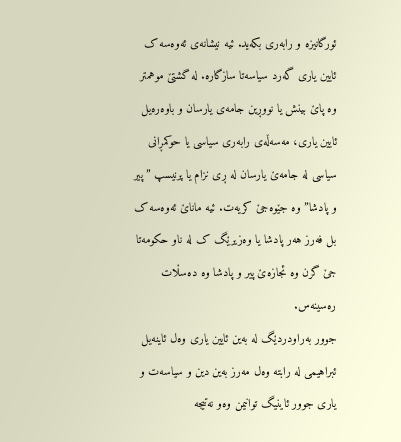ئورگانیزە و رابەری بکەید. ئیە نیشانەی ئەوەسە ک ئایین یاری گەرد سیاسەتا سازگارە. لە گشتێ موهمتر وە پاێ بینش یا نووڕین جامەی یارسان و باوەرەیل ئایین یاری، مەسەڵەی رابەری سیاسی یا حوکمڕانی سیاسی لە جامەێ یارسان لە ڕی نزام یا پرنیسپ ” پیر و پادشا” وە جێوەجێ کریەت. ئیە ماناێ ئەوەسە ک بل فەرز هەر پادشا یا وەزیرێگ ک لە ناو حكومەتا جێ گرن وە ئجازەێ پیر و پادشا وە دەسڵات رەسینەس.
جوور بەراودردێگ لە بەین ئایین یاری وەل ئاینەیل ئبراهیمی لە رابتە وەل مەرز بەین دین و سیاسەت و یاری جوور ئاینیگ توانیمن وەو نەتیجە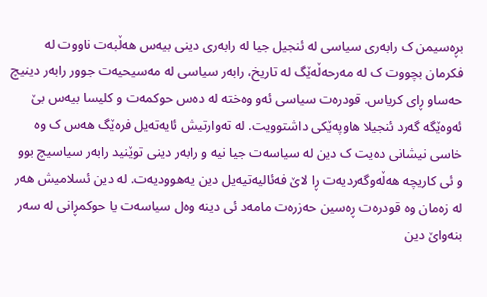بڕەسیمن ک رابەری سیاسی لە ئنجیل جیا لە رابەری دینی بیەس هەڵبەت ناووت لە فکرمان بچووت ک لە مەرحەڵەێگ لە تاریخ، رابەر سیاسی لە مەسیحیەت جوور رابەر دینیچ حەساو ڕای کریاس. قودرەت سیاسی ئەو وەختە لە دەس حوکمەت و کلیسا بیەس بێ ئەوەێگە گەرد ئنجیلا هاوپەێکی داشتوویت. لە تەوارتیش ئایەتەیل فرەێگ هەس ک وە خاسی نیشانی دەیت ک دین لە سیاسەت جیا نیە و رابەر دینی توێنید رابەر سیاسیچ بوو و ئی کاریچە هەڵەوگەردیەت ڕا لاێ فەئالیەتیەیل دین یەهوودیەت. لە دین ئسلامیش هەر لە زەمان وە قودرەت ڕەسین حەزرەت مامەد ئی دینە وەل سیاسەت یا حوکمڕانی لە سەر بنەواێ دین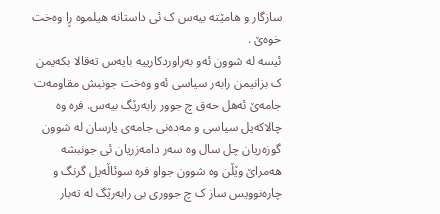سازگار و هامێتە بیەس ک ئی داستانە هیلموە ڕا وەخت خوەێ .
ئیسە لە شوون ئەو بەراوردکارییە بایەس تەقالا بکەیمن ک بزانیمن رابەر سیاسی ئەو وەخت جونبش مقاومەت جامەێ ئەهل حەق چ جوور رابەرێگ بیەس. فرە وە چالاکەیل سیاسی و مەدەنی جامەی یارسان لە شوون گوزەریان چل سال وە سەر دامەزریان ئی جونبشە هەمراێ وێڵن وە شوون جواو فرە سوئاڵەیل گرنگ و چارەنوویس ساز ک چ جووری بی رابەرێگ لە تەبار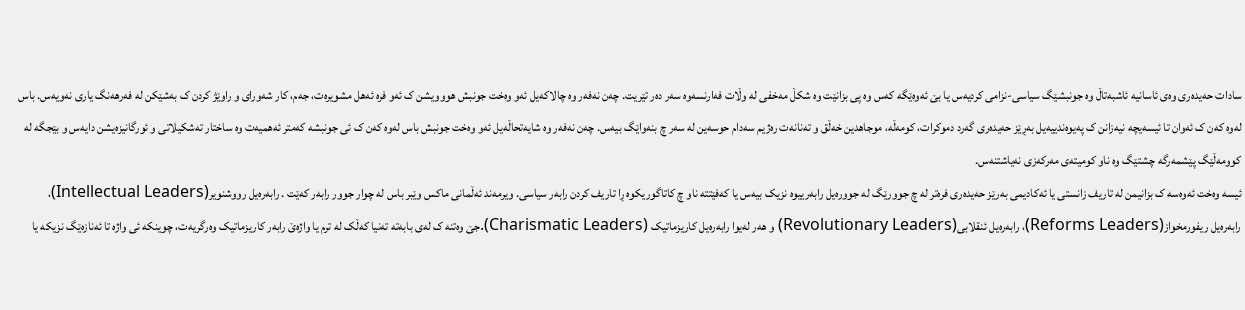سادات حەیدەری وەی ئاسانیە ئاشبەتاڵ وە جونبشێگ سیاسی-نزامی کردیەس یا بێ ئەوەێگە کەس وە پی بزانێت وە شکڵ مەخفی لە وڵات فەارنسەوە سەر دەر تێریت. چەن نەفەر وە چالاکەیل ئەو وەخت جونبش هووویشن ک ئەو فرە ئەهل مشویرەت، جەم، کار شەورای و راوێژ کردن ک بەشێکن لە فەرهەنگ یاری نەویەس. باس لەوە کەن ک ئەوان تا ئیسەیچە نیەزانن ک پەیوەندییەیل بەڕێز حەیدەری گەرد دموکرات، کومەڵە، موجاهدین خەڵق و تەنانەت رەژیم سەدام حوسەین لە سەر چ بنەواێگ بیەس. چەن نەفەر وە شایەتحاڵەیل ئەو وەخت جونبش باس لەوە کەن ک ئی جونبشە کەمتر ئەهمیەت وە ساختار تەشکیلاتی و ئورگانیزەیشن دایەس و بێجگە لە کوومەڵێگ پێشمەرگە چشتێگ وە ناو کومیتەی مەرکەزی نەیاشتنەس.
ئیسە وەخت ئەوەسە ک بزانیمن لە تاریف زانستی یا ئەکادیمی بەرێز حەیدەری فرەتر لە چ جوورێگ لە جوورەیل رابەرییوە نزیک بیەس یا کەفێتتە ناو چ کاتاگوریکوە ڕا تاریف کردن رابەر سیاسی. ویرمەند ئەڵمانی ماکس وێبر باس لە چوار جوور رابەر کەێت . رابەرەیل رووشنویر(Intellectual Leaders)، رابەرەیل ریفورمخواز(Reforms Leaders)، رابەرەیل ئنقلابی(Revolutionary Leaders) و هەر لەیوا رابەرەیل کاریزماتیک (Charismatic Leaders).جێ وەتنە ک لەی بابەتە تەنیا کەڵک لە ترم یا واژەێ رابەر کاریزماتیک وەرگریەت، چوینکە ئی واژە تا ئەنازەێگ نزیکە یا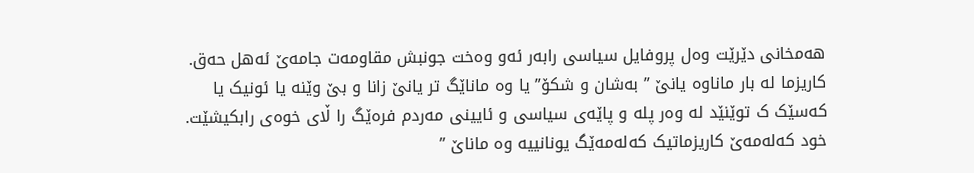هەمخانی دێرێت وەل پروفایل سیاسی رابەر ئەو وەخت جونبش مقاومەت جامەێ ئەهل حەق. کاریزما لە بار ماناوە یانێ ” بەشان و شکۆ” یا وە ماناێگ تر یانێ زانا و بێ وێنە یا ئونیک یا کەسێک ک توێنێد لە وەر پلە و پاێەی سیاسی و ئایینی مەردم فرەێگ را ڵای خوەی رابکیشێت. خود کەلەمەێ کاریزماتیک کەلەمەێگ یونانییە وە ماناێ ”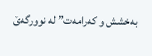بەخشش و کەرامەت” لە نوورگەێ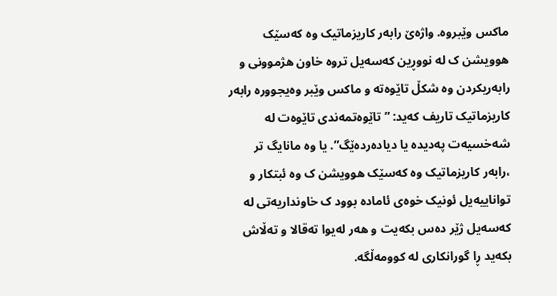ماکس وێبروە. واژەێ رابەر کاریزماتیک وە کەسێک هوویشن ک لە نووڕین کەسەیل تروە خاون هژموونی و رابەریکردن وە شکڵ تاێوەتە و ماکس وێبر وەیجوورە رابەر کاریزماتیک تاریف کەید: ” تاێوەتمەندی تاێوەت لە شەخسیەت پەدیدە یا دیادەردەێگ”. یا وە مانایگ تر ،رابەر کاریزماتیک وە کەسێک هوویشن ک وە ئبتکار و تواناییەیل ئونیک خوەی ئامادە بوود ک خاونداریەتی لە کەسەیل ژێر دەس بکەیت و هەر لەیوا تەقالا و تەڵاش بکەید ڕا گورانکاری لە کوومەڵگە.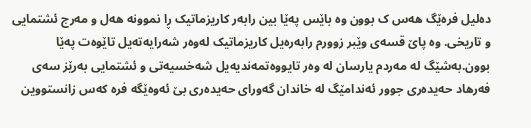دەلیل فرەێگ هەس ک بوون وە باێس پەێا بین رابەر کاریزماتیک ڕا نموونە هەل و مەرج ئشتمایی و تاریخی. وە پاێ قسەی وێبر زوورم رابەرەیل کاریزماتیک لەوەر شەرایەتەیل تاێوەت پەێا بوون.بەشێگ لە مەردم یارسان لە وەر تایووەتمەندیەیل شەخسیەتی و ئشتمایی بەرێز سەی فەرهاد حەیدەری جوور ئەندامێگ لە خاندان گەورای حەیدەری بێ ئەوەێگە فرە کەس زانستووین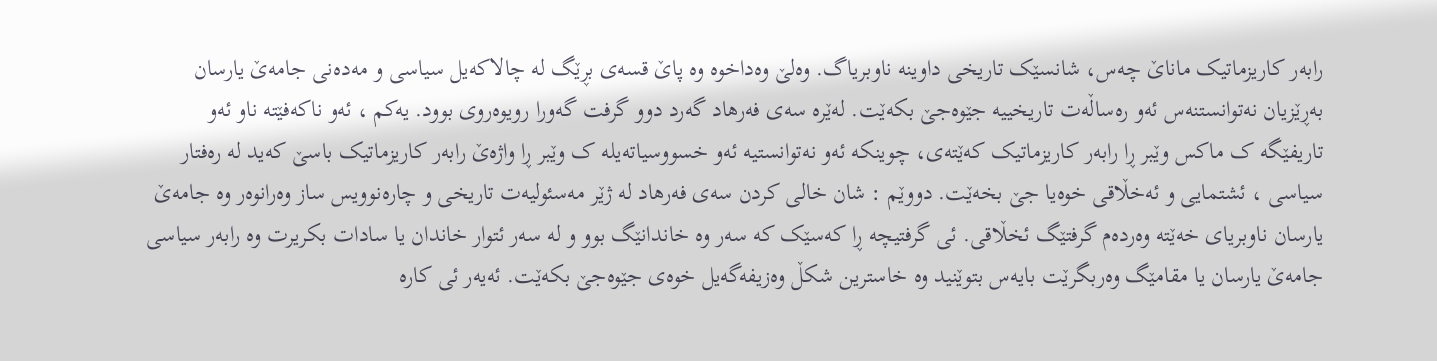رابەر کاریزماتیک ماناێ چەس، شانسێک تاریخی داوینە ناوبریاگ. وەلێ وەداخوە وە پاێ قسەی بڕێگ لە چالاکەیل سیاسی و مەدەنی جامەێ یارسان بەڕێزیان نەتوانستنەس ئەو رەساڵەت تاریخییە جێوەجێ بکەێت. لەێرە سەی فەرهاد گەرد دوو گرفت گەورا رویوەروی بوود. یەکم ، ئەو ناکەفێتە ناو ئەو تاریفێگە ک ماکس وێبر ڕا رابەر کاریزماتیک کەێتەی، چوینکە ئەو نەتوانستیە ئەو خسووسیاتەیلە ک وێبر ڕا واژەێ رابەر کاریزماتیک باسێ کەید لە رەفتار سیاسی ، ئشتمایی و ئەخڵاقی خوەیا جێ بخەێت. دووێم : شان خالی کردن سەی فەرهاد لە ژێر مەسئولیەت تاریخی و چارەنوویس ساز وەرانوەر وە جامەێ یارسان ناوبریای خەێتە وەردەم گرفتێگ ئخڵاقی. ئی گرفتیچە ڕا کەسێک کە سەر وە خاندانێگ بوو و لە سەر ئتوار خاندان یا سادات بکریرت وە رابەر سیاسی جامەێ یارسان یا مقامێگ وەربگرێت بایەس بتوێنید وە خاسترین شکڵ وەزیفەگەیل خوەی جێوەجێ بکەێت. ئەیەر ئی کارە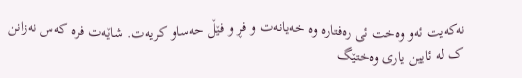نەکەیت ئەو وەخت ئی رەفتارە وە خەیانەت و فڕ و فێڵ حەساو کریەت. شاێەت فرە کەس نەزانن ک لە ئایین یاری وەختێگ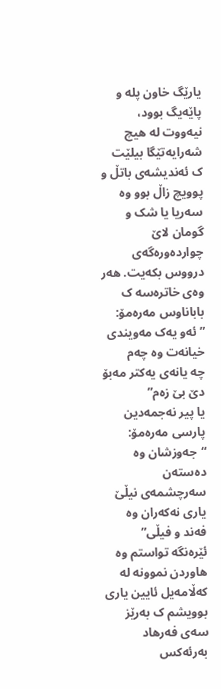یارێگ خاون پلە و پاێەیگ بوود، نیەووت لە هیچ شەرایەتێگا بیلێت ک ئەندیشەی باتڵ و پوویچ زاڵ بوو وە سەریا یا شک و گومان لاێ چواردەورەگەی درووس بکەیت. هەر وەی خاترەسە ک باباناوس مەرەمۆ:
” ئەو یەک مەویندی خیانەت وە چەم      چە یانەی یەکتر مەبۆ دێ بێ زەم”
یا پیر نەجمەدین پارسی مەرەمۆ:
“جەوزشان وە دەستەن سەرچشمەی نیڵێ      یاری نەکەران وە فەند و فیڵی”
ئێرەنگە تواستم وە هاوردن نموونە لە کەڵامەیل ئایین یاری بوویشم ک بەرێز سەی فەرهاد بەرئەکس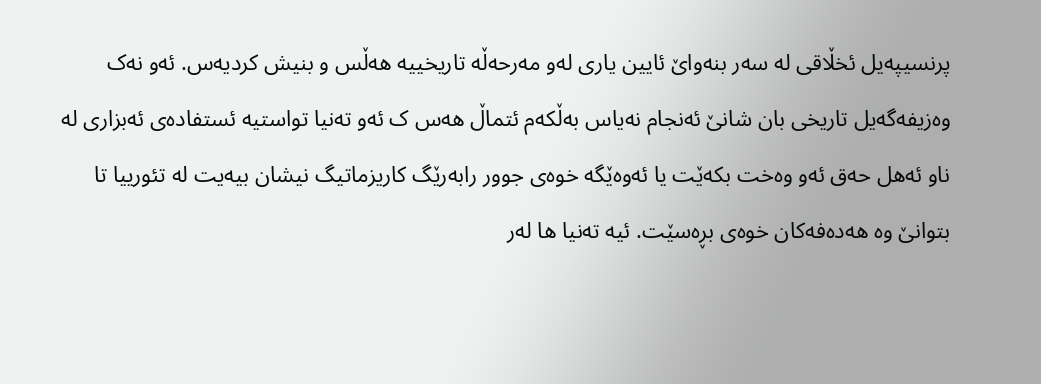پرنسیپەیل ئخڵاقی لە سەر بنەواێ ئایین یاری لەو مەرحەڵە تاریخییە هەڵس و بنیش کردیەس. ئەو نەک وەزیفەگەیل تاریخی بان شانێ ئەنجام نەیاس بەڵکەم ئتماڵ هەس ک ئەو تەنیا تواستیە ئستفادەی ئەبزاری لە ناو ئەهل حەق ئەو وەخت بکەێت یا ئەوەێگە خوەی جوور رابەرێگ کاریزماتیگ نیشان بیەیت لە تئورییا تا بتوانێ وە هەدەفەکان خوەی بڕەسێت. ئیە تەنیا ها لەر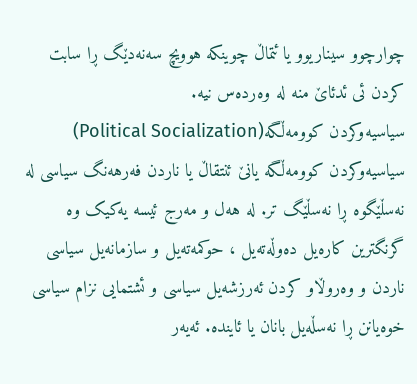چوارچوو سیناریوو یا ئتماڵ چوینکە هوویچ سەنەدێگ ڕا سابت کردن ئی ئدئاێ منە لە وەردەس نیە.
سیاسیەوکردن کوومەڵگە(Political Socialization)
سیاسیەوکردن کوومەڵگە یانێ ئنتقاڵ یا ناردن فەرهەنگ سیاسی لە نەسڵێگوە ڕا نەسڵێگ تر. لە هەل و مەرج ئیسە یەکیک وە گرنگترین کارەیل دەوڵەتەیل ، حوکمەتەیل و سازمانەیل سیاسی ناردن و وەروڵاو کردن ئەرزشەیل سیاسی و ئشتمایی نزام سیاسی خوەیانن ڕا نەسڵەیل بانان یا ئایندە. ئەیەر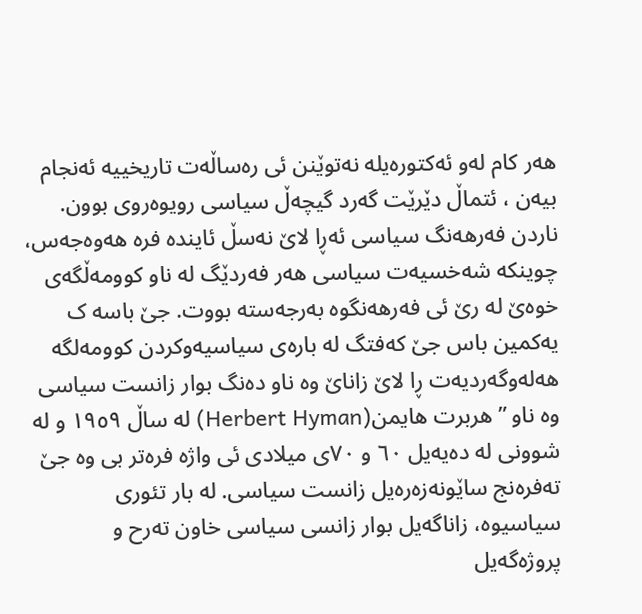هەر کام لەو ئەکتورەیلە نەتوێنن ئی رەساڵەت تاریخییە ئەنجام بیەن ، ئتماڵ دێرێت گەرد گیچەڵ سیاسی رویوەروی بوون. ناردن فەرهەنگ سیاسی ئەڕا لاێ نەسڵ ئایندە فرە هەوەجەس، چوینکە شەخسیەت سیاسی هەر فەردێگ لە ناو کوومەڵگەی خوەێ لە رێ ئی فەرهەنگوە بەرجەستە بووت. جێ باسە ک یەکمین باس جێ کەفتگ لە بارەی سیاسیەوکردن کوومەلگە هەلەوگەردیەت ڕا لاێ زاناێ وە ناو دەنگ بوار زانست سیاسی وە ناو ” هربرت هایمن(Herbert Hyman) لە ساڵ ١٩٥٩ و لە شوونی لە دەیەیل ٦٠ و ٧٠ی میلادی ئی واژە فرەتر بی وە جێ تەفرەنج ساێونەزەرەیل زانست سیاسی. لە بار تئوری سیاسیوە، زاناگەیل بوار زانسی سیاسی خاون تەرح و پروژەگەیل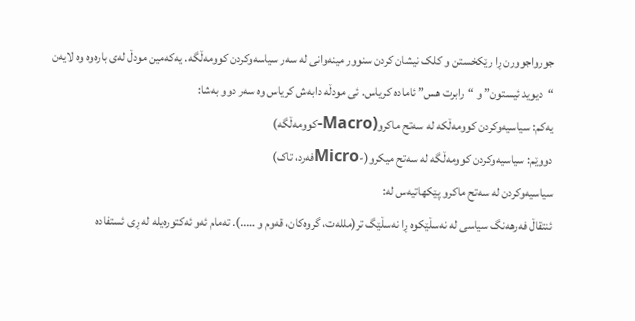جورواجوورن ڕا رێکخستن و کلک نیشان کردن سنوور مینەوانی لە سەر سیاسەوکردن کوومەڵگە. یەکەمین مودڵ لەی بارەوە وە لایەن “دیوید ئیستون” و “رابرت هس” ئامادە کریاس. ئی مودڵە دابەش کریاس وە سەر دوو بەشا:
یەکم: سیاسیەوکردن کوومەڵکە لە سەتح ماکرو(Macro-کوومەڵگە)
دووێم: سیاسیەوکردن کوومەڵگە لە سەتح میکرو(-Microفەرد، تاک)
سیاسیەوکردن لە سەتح ماکرو پێکهاتیەس لە:
ئنتقاڵ فەرهەنگ سیاسی لە نەسڵێکوە ڕا نەسڵێگ تر(مللەت، گروەکان، قەوم و …..). تەمام ئەو ئەکتورەیلە لە ڕی ئستفادە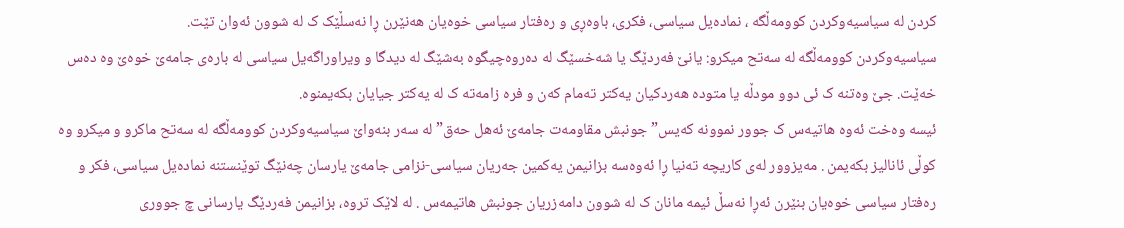کردن لە سیاسیەوکردن کوومەڵگە ، نمادەیل سیاسی، فکری، باوەڕی و رەفتار سیاسی خوەیان هەنێرن ڕا نەسڵێک ک لە شوون ئەوان تێت.
سیاسیەوکردن کوومەڵگە لە سەتح میکرو: یانێ فەردێگ یا شەخسێگ لە دەروەچیگوە بەشێگ لە دیدگا و ویراوراگەیل سیاسی لە بارەی جامەێ خوەێ وە دەس خەێت. جێ وەتنە ک ئی دوو مودڵە یا متودە هەردکیان یەکتر تەمام کەن و فرە زامەتە ک لە یەکتر جیایان بکەیمنوە.
ئیسە وەخت ئەوە هاتیەس ک جوور نموونە کەیس” جونبش مقاومەت جامەێ ئەهل حەق” لە سەر بنەواێ سیاسیەوکردن کوومەڵگە لە سەتح ماکرو و میکرو وە کوڵی ئانالیز بکەیمن . مەیزوور لەی کاریچە تەنیا ڕا ئەوەسە بزانیمن یەکمین جەریان سیاسی-نزامی جامەێ یارسان چەنێگ توێنستنە نمادەیل سیاسی، فکر و رەفتار سیاسی خوەیان بنێرن ئەڕا نەسڵ ئیمە مانان ک لە شوون دامەزریان جونبش هاتیمەس . لە لاێک تروە، بزانیمن فەردێگ یارسانی چ جووری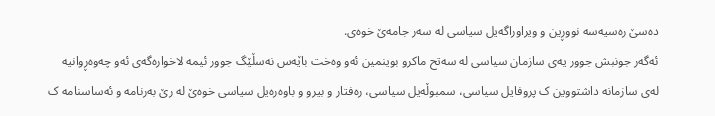دەسێ رەسیەسە نووڕین و ویراوراگەیل سیاسی لە سەر جامەێ خوەی.
ئەگەر جونبش جوور یەی سازمان سیاسی لە سەتح ماکرو بوینمین ئەو وەخت باێەس نەسڵێگ جوور ئیمە لاخوارەگەی ئەو چەوەڕوانیە لەی سازمانە داشتووین ک پروفایل سیاسی، سمبوڵەیل سیاسی، رەفتار و بیرو و باوەرەیل سیاسی خوەێ لە رێ بەرنامە و ئەساسنامە ک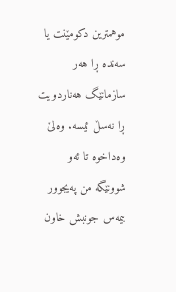موهمترین دکومێنت یا سەندە ڕا هەر سازمانێگ هەناردویت ڕا نەسڵ ئیسە. وەلێ وەداخوە تا ئەو شوونێگە من پەیجوور بیمەس جونبش خاون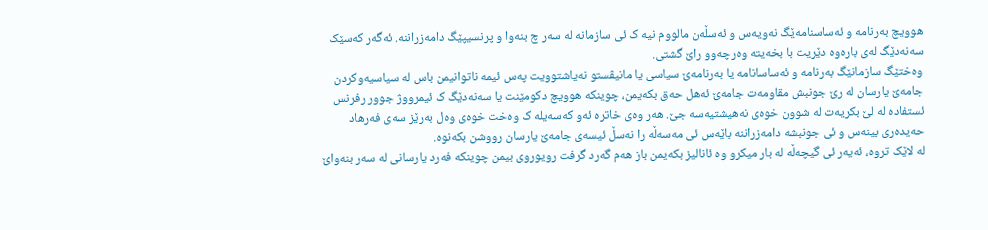هوویچ بەرنامە و ئەساسنامەێگ نەویەس و ئەسڵەن مالووم نیە ک ئی سازمانە لە سەر چ بنەوا و پرنسیپێگ دامەزراننە. ئەگەر کەسێک سەنەدێگ لەی بارەوە دێریت با بخەیتە وەرچەوو راێ گشتی.
وەختێگ سازمانێگ بەرنامە و ئەساسانامە یا بەرنامەێ سیاسی یا مانیڤستو نەیاشتوویت پەس ئیمە ناتوانیمن باس لە سیاسیەوکردن جامەێ یارسان لە رێ جونبش مقاومەت جامەێ ئەهل حەق بکەیمن، چوینکە هوویچ دکومێنت یا سەنەدێگ ک ئیمرووژ جوور رفرنس ئستفادە لە لێ بکریەت لە شوون خوەی نەهیشتیەسە جێ. هەر وەی خاترە ئەو کەسەیلە ک وەخت خوەی وەل بەرێز سەی فەرهاد حەیدەری بینەس و ئی جونبشە دامەزراننە باێەس ئی مەسەڵە را نەسڵ ئیسەی جامەێ یارسان رووشن بکەنوە.
لە لاێک تروە، ئەیەر ئی گیچەڵە لە بار میکرو وە ئانالیز بکەیمن باز هەم گەرد گرفت رویوروی بیمن چوینکە فەرد یارسانی لە سەر بنەواێ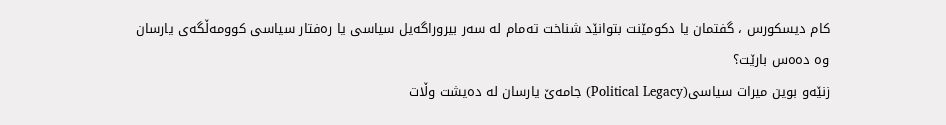کام دیسکورس ، گفتمان یا دکومێنت بتوانێد شناخت تەمام لە سەر بیروراگەیل سیاسی یا رەفتار سیاسی کوومەڵگەی یارسان وە دەەس بارێت؟
زنێەو بوین میرات سیاسی(Political Legacy) جامەێ یارسان لە دەیشت وڵات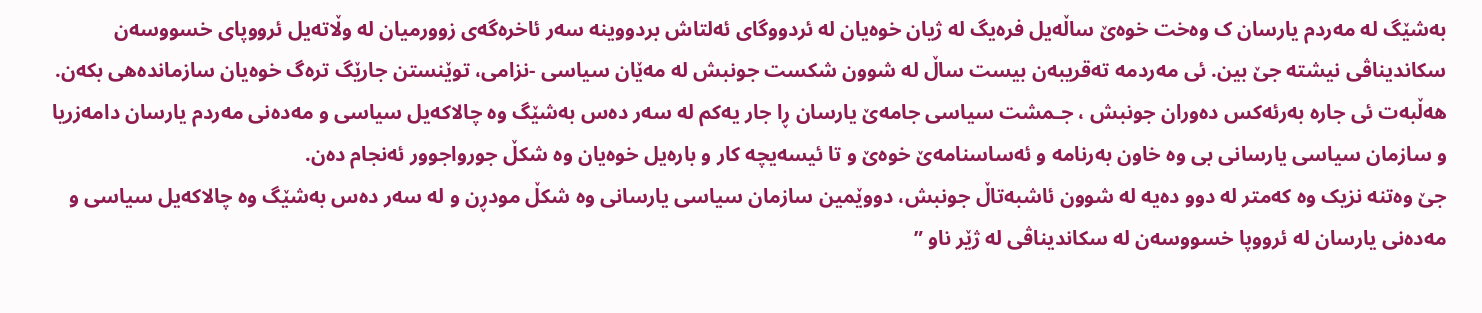بەشێگ لە مەردم یارسان ک وەخت خوەێ ساڵەیل فرەیگ لە ژیان خوەیان لە ئردووگای ئەلتاش بردووینە سەر ئاخرەگەی زوورمیان لە وڵاتەیل ئرووپای خسووسەن سکاندیناڤی نیشتە جێ بین. ئی مەردمە تەقریبەن بیست ساڵ لە شوون شکست جونبش لە مەێان سیاسی -نزامی، توێنستن جارێگ ترەگ خوەیان سازماندەهی بکەن. هەڵبەت ئی جارە بەرئەکس دەوران جونبش ، جـمشت سیاسی جامەێ یارسان ڕا جار یەکم لە سەر دەس بەشێگ وە چالاکەیل سیاسی و مەدەنی مەردم یارسان دامەزریا و سازمان سیاسی یارسانی بی وە خاون بەرنامە و ئەساسنامەێ خوەێ و تا ئیسەیچە کار و بارەیل خوەیان وە شکڵ جورواجوور ئەنجام دەن.
جێ وەتنە نزیک وە کەمتر لە دوو دەیە لە شوون ئاشبەتاڵ جونبش، دووێمین سازمان سیاسی یارسانی وە شکڵ مودڕن و لە سەر دەس بەشێگ وە چالاکەیل سیاسی و مەدەنی یارسان لە ئرووپا خسووسەن لە سکاندیناڤی لە ژێر ناو ”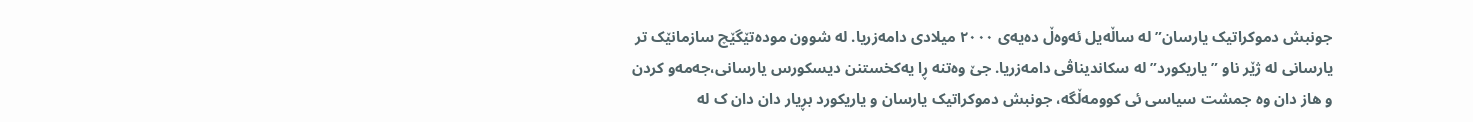جونبش دموکراتیک یارسان” لە ساڵەیل ئەوەڵ دەیەی ٢٠٠٠ میلادی دامەزریا. لە شوون مودەتێگێچ سازمانێک تر یارسانی لە ژێر ناو ” یاریکورد” لە سکاندیناڤی دامەزریا. جێ وەتنە ڕا یەکخستنن دیسکورس یارسانی،جەمەو کردن و هاز دان وە جمشت سیاسی ئی کوومەڵگە، جونبش دموکراتیک یارسان و یاریکورد بڕیار دان دان ک لە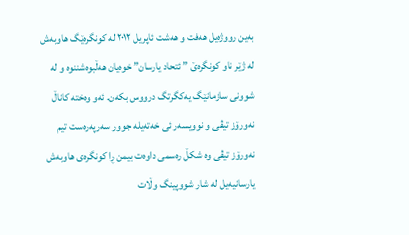بەین رووژەیل هەفت و هەشت ئاپریل ٢٠١٢ لە کونگرەێگ هاوبەش لە ژێر ناو کونگرەێ ” ئتحاد یارسان” خوەیان هەڵبوەشننوە و لە شوونی سازمانێگ یەکگرتگ درووس بکەن. ئەو وەختە کاناڵ نەورۆز تیڤی و نوویسەر ئی خەتەیلە جوور سەرپەرەست تیم نەورۆز تیڤی وە شکڵ رەسمی داوەت بیمن ڕا کونگرەی هاوبەش یارسانیەیل لە شار شووپینگ وڵات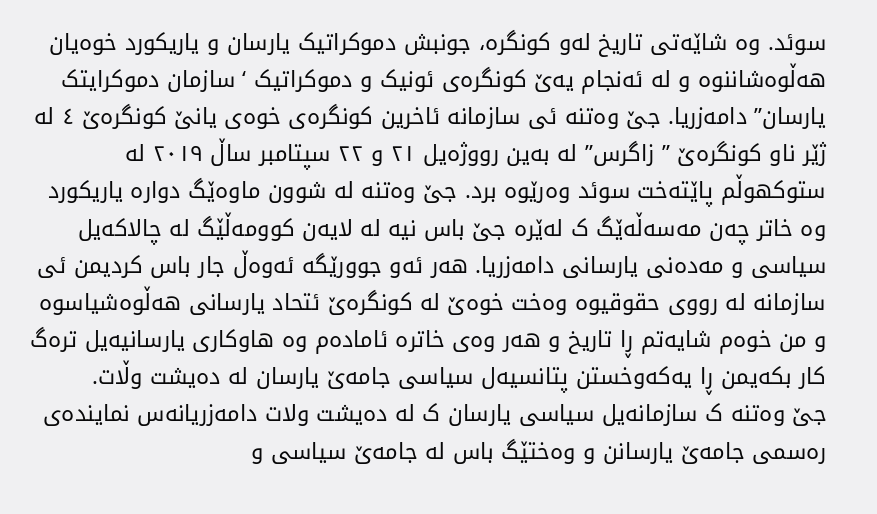سوئد. وە شاێەتی تاریخ لەو کونگرە، جونبش دموکراتیک یارسان و یاریکورد خوەیان هەڵوەشاننوە و لە ئەنجام یەێ کونگرەی ئونیک و دموکراتیک ‘ سازمان دموکرایتک یارسان” دامەزریا. جێ وەتنە ئی سازمانە ئاخرین کونگرەی خوەی یانێ کونگرەێ ٤ لە ژێر ناو کونگرەێ ” زاگرس” لە بەین رووژەیل ٢١ و ٢٢ سپتامبر ساڵ ٢٠١٩ لە ستوکهوڵم پاێتەخت سوئد وەرێوە برد. جێ وەتنە لە شوون ماوەێگ دوارە یاریکورد وە خاتر چەن مەسەڵەێگ ک لەێرە جێ باس نیە لە لایەن کوومەڵێگ لە چالاکەیل سیاسی و مەدەنی یارسانی دامەزریا. هەر ئەو جوورێگە ئەوەڵ جار باس کردیمن ئی سازمانە لە رووی حقوقیوە وەخت خوەێ لە کونگرەێ ئتحاد یارسانی هەڵوەشیاسوە و من خوەم شایەتم ڕا تاریخ و هەر وەی خاترە ئامادەم وە هاوکاری یارسانیەیل ترەگ کار بکەیمن ڕا یەکەوخستن پتانسیەل سیاسی جامەێ یارسان لە دەیشت وڵات.
جێ وەتنە ک سازمانەیل سیاسی یارسان ک لە دەیشت ولات دامەزریانەس نمایندەی رەسمی جامەێ یارسانن و وەختێگ باس لە جامەێ سیاسی و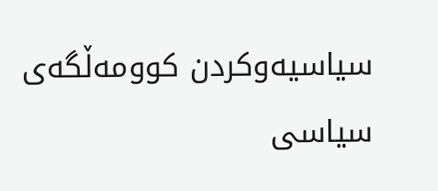سیاسیەوکردن کوومەڵگەی سیاسی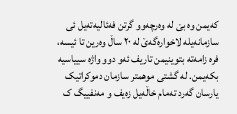کەیمن وە بێ لە وەرچەوو گرتن فەئالیەتەیل ئی سازمانەیلە لاخوارەگەێ لە ٢٠ ساڵ وەرین تا ئیسە، فرە زامەتە بتوینیمن تاریف ئەو دوو واژە سییاسیە بکەیمن. لە گشتی موهمتر سازمان دموکراتیک یارسان گەرد تەمام خاڵەیل زەیف و مەنفییگ ک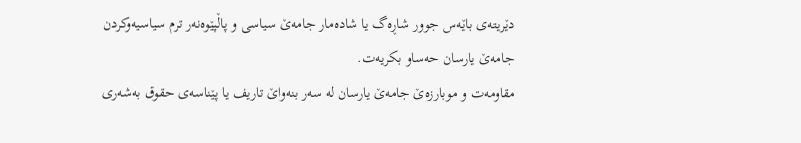دێریتەی باێەس جوور شاڕەگ یا شادەمار جامەێ سیاسی و پاڵپێوەنەر ترم سیاسیەوکردن جامەێ یارسان حەساو بکریەت.
مقاومەت و موبارزەێ جامەێ یارسان لە سەر بنەواێ تاریف یا پێناسەی حقوق بەشەری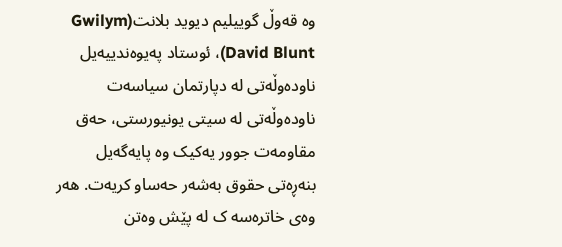وە قەوڵ گوییلیم دیوید بلانت(Gwilym David Blunt)، ئوستاد پەیوەندییەیل ناودەوڵەتی لە دپارتمان سیاسەت ناودەوڵەتی لە سیتی یونیورستی، حەق مقاومەت جوور یەکیک وە پایەگەیل بنەڕەتی حقوق بەشەر حەساو کریەت. هەر وەی خاترەسە ک لە پێش وەتن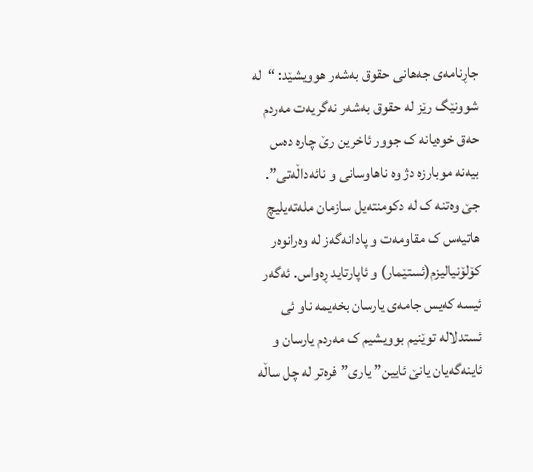جاڕنامەی جەهانی حقوق بەشەر هوویشێد: “لە شوونێگ رێز لە حقوق بەشەر نەگریەت مەردم حەق خوەیانە ک جوور ئاخرین رێ چارە دەس بیەنە موبارزە دژ وە ناهاوسانی و نائەداڵەتی”. جێ وەتنە ک لە دکومنتەیل سازمان ملەتەیلیچ هاتیەس ک مقاومەت و پادانەگەز لە وەرانوەر کۆلۆنیالیزم(ئستێمار) و ئاپارتاید ڕەواس. ئەگەر ئیسە کەیس جامەی یارسان بخەیمە ناو ئی ئستدلالە توێنیم بوویشیم ک مەردم یارسان و ئاینەگەیان یانێ ئایین” یاری”فرەتر لە چل ساڵە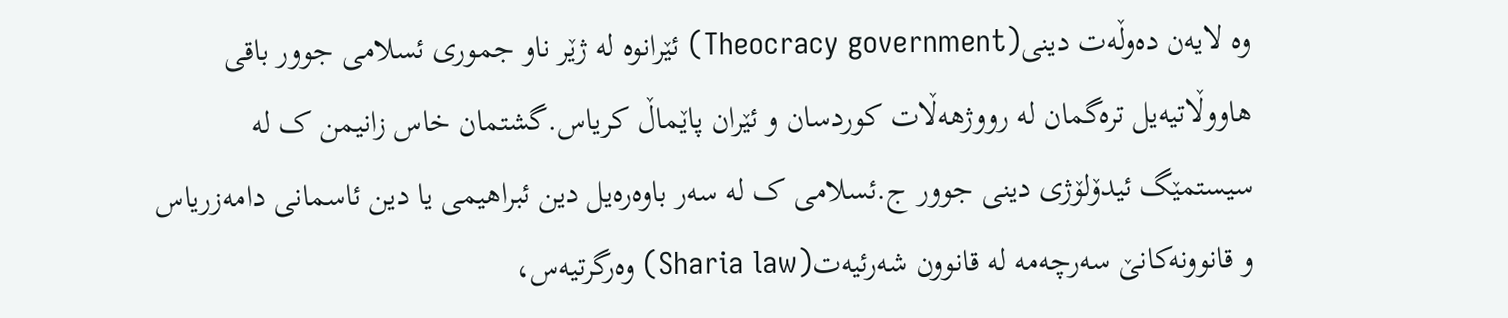وە لایەن دەوڵەت دینی(Theocracy government) ئێرانوە لە ژێر ناو جموری ئسلامی جوور باقی هاووڵاتیەیل ترەگمان لە رووژهەڵات کوردسان و ئێران پاێماڵ کریاس.گشتمان خاس زانیمن ک لە سیستمێگ ئیدۆلۆژی دینی جوور ج.ئسلامی ک لە سەر باوەرەیل دین ئبراهیمی یا دین ئاسمانی دامەزریاس و قانوونەکانێ سەرچەمە لە قانوون شەرئیەت(Sharia law) وەرگرتیەس،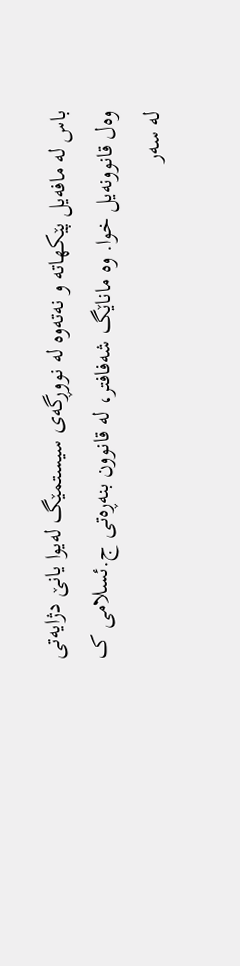باس لە مافەیل پێکهاتە و نەتەوە لە نووڕگەی سیستمێگ لەیوا یانێ دژایەتی وەل قانوونەیل خوا. وە ماناێگ شەفافتر، لە قانوون بنەڕەتی ج.ئسلامی ک لە سەر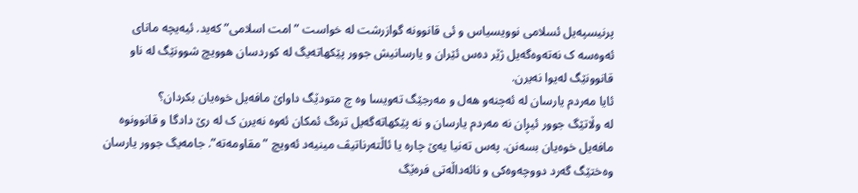پرنیسپەیل ئسلامی نوویسیاس و ئی قانوونە گوازرشت لە خواست ” امت اسلامی” کەید. ئیەیچە مانای ئەوەسە ک نەتەوەگەیل ژێر دەس ئێران و یارسانیش جوور پێکهاتەیگ لە کوردسان هوویچ شوونێگ لە ناو قانوونێگ لەیوا نەیرن.
ئایا مەردم یارسان لە ئەچنەو هەل و مەرجێگ تەویسا وە چ متودێگ داواێ مافەیل خوەیان بکردان؟
لە وڵاتێگ جوور ئیڕان نە مەردم یارسان و نە پێکهاتەگەیل ترەگ ئمکان ئەوە نەیرن ک لە رێ دادگا و قانوونوە مافەیل خوەیان بسەنن. پەس تەنیا یەێ چارە یا ئاڵتەرناتیڤ مینیەد ئەویچ ” مقاومەتە”. جامەیگ جوور یارسان وەختێگ گەرد دووچەوەکی و نائەداڵەتی فرەێگ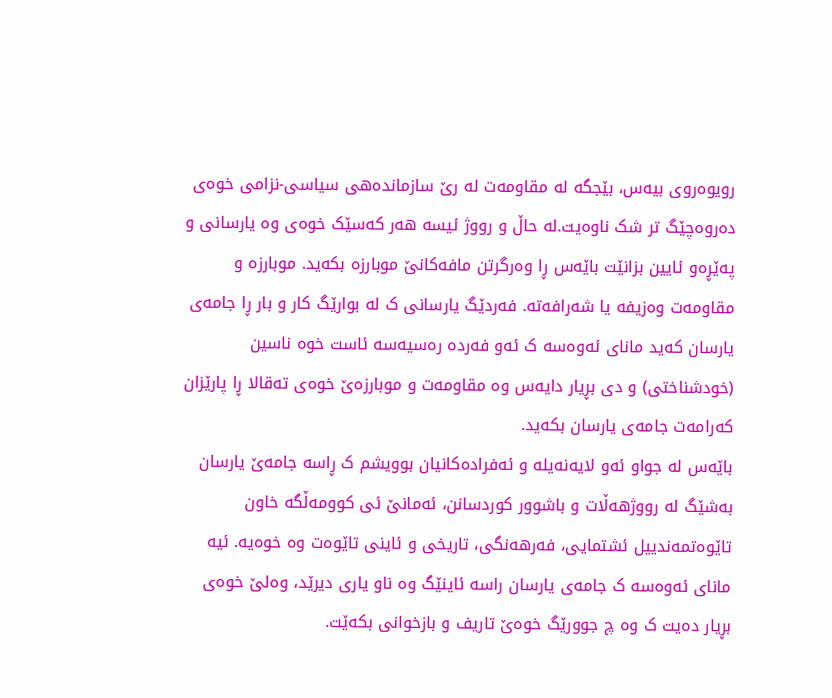رویوەروی بیەس، بێجگە لە مقاومەت لە رێ سازماندەهی سیاسی-نزامی خوەی دەروەچێگ تر شک ناوەیت.لە حاڵ و رووژ ئیسە هەر کەسێک خوەی وە یارسانی و پەێڕەو ئایین بزانێت باێەس ڕا وەرگرتن مافەکانێ موبارزە بکەید. موبارزە و مقاومەت وەزیفە یا شەرافەتە. فەردێگ یارسانی ک لە بوارێگ کار و بار ڕا جامەی یارسان کەید مانای ئەوەسە ک ئەو فەردە رەسیەسە ئاست خوە ناسین (خودشناختی) و دی بڕیار دایەس وە مقاومەت و موبارزەێ خوەی تەقالا ڕا پارێزان کەرامەت جامەی یارسان بکەید.
باێەس لە جواو ئەو لایەنەیلە و ئەفرادەکانیان بوویشم ک ڕاسە جامەێ یارسان بەشێگ لە رووژهەڵات و باشوور کوردسانن، ئەمانێ ئی کوومەڵگە خاون تاێوەتمەندییل ئشتمایی، فەرهەنگی، تاریخی و ئاینی تاێوەت وە خوەیە. ئیە مانای ئەوەسە ک جامەی یارسان راسە ئاینێگ وە ناو یاری دیرێد، وەلێ خوەی بڕیار دەیت ک وە چ جوورێگ خوەێ تاریف و بازخوانی بکەێت.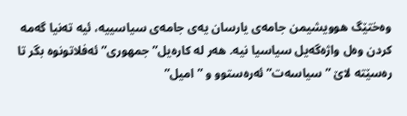وەختێگ هوویشیمن جامەی یارسان یەی جامەی سیاسییە، ئیە تەنیا گەمە کردن وەل واژەگەیل سیاسیا نیە. هەر لە کارەیل” جمهوری” ئەفلاتونوە بگر تا رەسێتە لاێ ” سیاسەت” ئەرەستوو و ” امیل”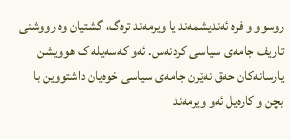روسوو و فرە ئەندیشمەند یا ویرمەند ترەگ، گشتیان وە رووشنی تاریف جامەی سیاسی کردنەس. ئەو کەسەیلە ک هوویشن یارسانەکان حەق نەێرن جامەی سیاسی خوەیان داشتووین با بچن و کارەیل ئەو ویرمەند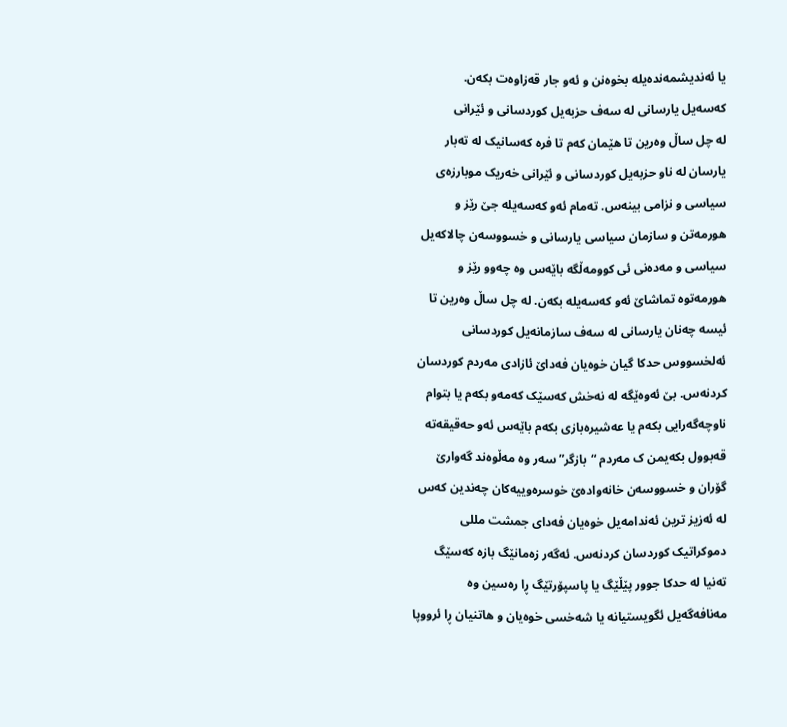یا ئەندیشمەندەیلە بخوەنن و ئەو جار قەزاوەت بکەن.
کەسەیل یارسانی لە سەف حزبەیل کوردسانی و ئێرانی
لە چل ساڵ وەرین تا هێمان کەم تا فرە کەسانیک لە تەبار یارسان لە ناو حزبەیل کوردسانی و ئێرانی خەریک موبارزەی سیاسی و نزامی بینەس. تەمام ئەو کەسەیلە جێ رێز و هورمەتن و سازمان سیاسی یارسانی و خسووسەن چالاکەیل سیاسی و مەدەنی ئی کوومەڵگە باێەس وە چەوو رێز و هورمەتوە تماشاێ ئەو کەسەیلە بکەن. لە چل ساڵ وەرین تا ئیسە چەنان یارسانی لە سەف سازمانەیل کوردسانی ئەلخسووس حدکا گیان خوەیان فەداێ ئازادی مەردم کوردسان کردنەس. بێ ئەوەێگە لە نەخش کەسێک کەمەو بکەم یا بتوام ناوچەگەرایی بکەم یا عەشیرەبازی بکەم باێەس ئەو حەقیقەتە قەبوول بکەیمن ک مەردم “بازگر” سەر وە مەڵوەند گەوارێ گۆران و خسووسەن خانەوادەێ خوسرەوییەکان چەندین کەس لە ئەزیز ترین ئەندامەیل خوەیان فەدای جمشت مللی دموکراتیک کوردسان کردنەس. ئەگەر زەمانێگ بازە کەسێگ تەنیا لە حدکا جوور پێڵێگ یا پاسپۆرتێگ ڕا رەسین وە مەنافەگەیل ئگویستیانە یا شەخسی خوەیان و هاتنیان ڕا ئرووپا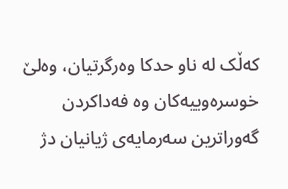کەڵک لە ناو حدکا وەرگرتیان، وەلێ خوسرەوییەکان وە فەداکردن گەوراترین سەرمایەی ژیانیان دژ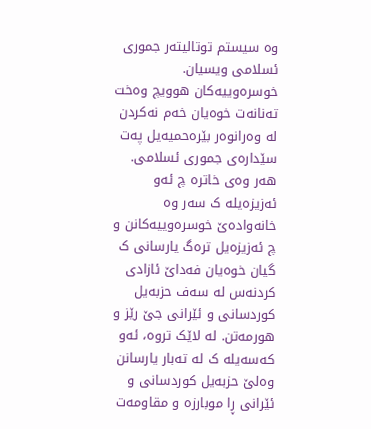وە سیستم توتالیتەر جموری ئسلامی ویسیان. خوسرەوییەکان هوویچ وەخت تەنانەت خوەیان خەم نەکردن لە وەرانوەر بێرەحمیەیل پەت سێدارەی جموری ئسلامی. هەر وەی خاترە چ ئەو ئەزیزەیلە ک سەر وە خانەوادەێ خوسرەوییەکانن و چ ئەزیزەیل ترەگ یارسانی ک گیان خوەیان فەداێ ئازادی کردنەس لە سەف حزبەیل کوردسانی و ئێرانی جێ رێز و هورمەتن. لە لاێک تروە، ئەو کەسەیلە ک لە تەبار یارسانن وەلێ حزبەیل کوردسانی و ئێرانی ڕا موبارزە و مقاومەت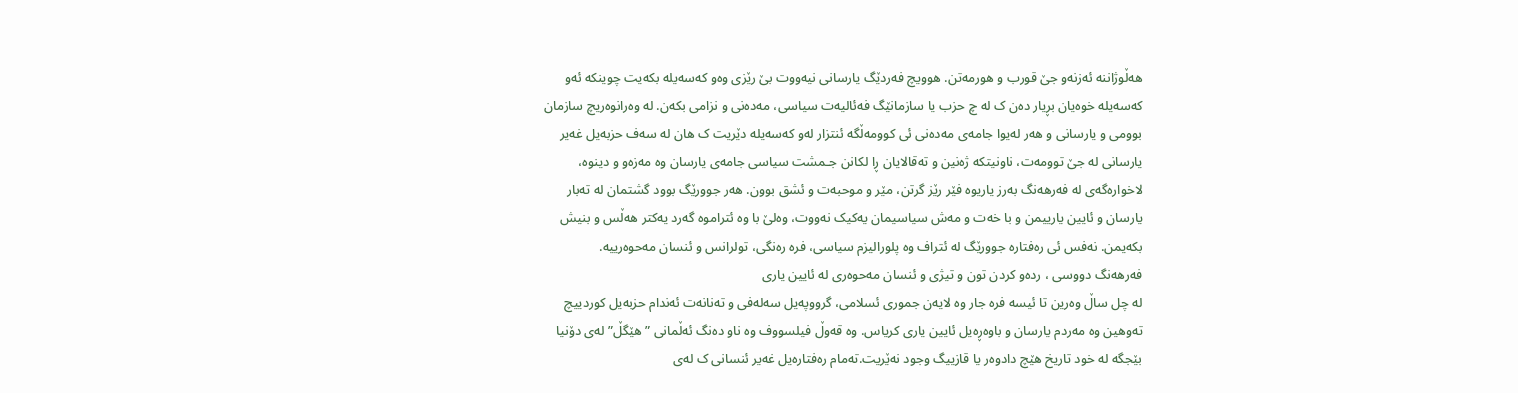هەڵوژاننە ئەزنەو جێ قورب و هورمەتن. هوویچ فەردێگ یارسانی نیەووت بێ رێزی وەو کەسەیلە بکەیت چوینکە ئەو کەسەیلە خوەیان بڕیار دەن ک لە چ حزب یا سازمانێگ فەئالیەت سیاسی، مەدەنی و نزامی بکەن. لە وەرانوەریچ سازمان بوومی و یارسانی و هەر لەیوا جامەی مەدەنی ئی کوومەڵگە ئنتزار لەو کەسەیلە دێریت ک هان لە سەف حزبەیل غەیر یارسانی لە جێ توومەت، ناونیتکە ژەنین و تەقالایان ڕا لکانن جـمشت سیاسی جامەی یارسان وە مەزەو و دینوە، لاخوارەگەی لە فەرهەنگ بەرز یاریوە فێر رێز گرتن، مێر و موحبەت و ئشق بوون. هەر جوورێگ بوود گشتمان لە تەبار یارسان و ئایین یارییمن و با خەت و مەش سیاسیمان یەکیک نەووت، وەلێ با وە ئتراموە گەرد یەکتر هەڵس و بنیش بکەیمن. نەفس ئی رەفتارە جوورێگ لە ئتراف وە پلورالیزم سیاسی، فرە رەنگی، تولرانس و ئنسان مەحوەرییە.
فەرهەنگ دووسی ، ردەو کردن تون و تیژی و ئنسان مەحوەری لە ئایین یاری
لە چل ساڵ وەرین تا ئیسە فرە جار وە لایەن جموری ئسلامی، گرووپەیل سەلەفی و تەنانەت ئەندام حزبەیل کوردییچ تەوهین وە مەردم یارسان و باوەڕەیل ئایین یاری کریاس. وە قەوڵ فیلسووف وە ناو دەنگ ئەڵمانی ” هێگڵ” لەی دۆنیا بێجگە لە خود تاریخ هێچ دادوەر یا قازییگ وجود نەێریت.تەمام رەفتارەیل غەیر ئنسانی ک لەی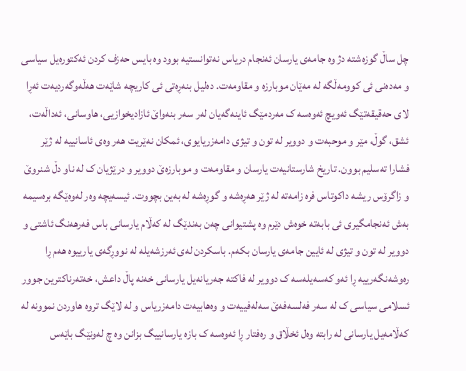چل ساڵ گوزەشتە دژ وە جامەی یارسان ئەنجام دریاس نەتوانستیە بوود وە بایس حەزف کردن ئەکتورەیل سیاسی و مەدەنی ئی کوومەڵگە لە مەێان موبارزە و مقاومەت. دەلیل بنەڕەتی ئی کاریچە شاێەت هەڵەوگەردیەت ئەڕا لای حەقیقەتێگ ئەویچ ئەوەسە ک مەردمێگ ئاینەگەیان لەر سەر بنەواێ ئازادیخوازیی، هاوسانی، ئەداڵەت، ئشق، گوڵ، مێر و موحبەت و دوویر لە تون و تیژی دامەزریایوی، ئمکان نەێریت هەر وەی ئاسانییە لە ژێر فشارا تەسلیم بوون. تاریخ شارستانیەت یارسان و مقاومەت و موبارزەێ دوویر و درێژیان ک لە ناو دڵ شنروێ و زاگرۆس ریشە داکوتاس فرە زامەتە لە ژێر هەڕەشە و گوڕەشە لە بەین بچووت. ئیسەیچە وەر لەوەێگە برەسیمە بەش ئەنجامگیری ئی بابەتە خوەش دێرم وە پشتیوانی چەن بەندێگ لە کەڵام یارسانی باس فەرهەنگ ئاشتی و دوویر لە تون و تیژی لە ئایین جامەی یارسان بکەم. باسکردن لەی ئەرزشەیلە لە نووڕگەی یارییوە هەم ڕا رەوشەنگەرییە ڕا ئەو کەسەیلەسە ک دوویر لە فاکتە جەریانەیل یارسانی خەنە پاڵ داعش، خەتەرناکترین جوور ئسلامی سیاسی ک لە سەر فەلسەفەێ سەلەفییەت و وەهابیەت دامەزریاس و لە لاێگ تروە هاوردن نموونە لە کەڵامەیل یارسانی لە رابتە وەل ئخڵاق و رەفتار ڕا ئەوەسە ک بازە یارسانییگ بزانن وە چ لەونێگ باێەس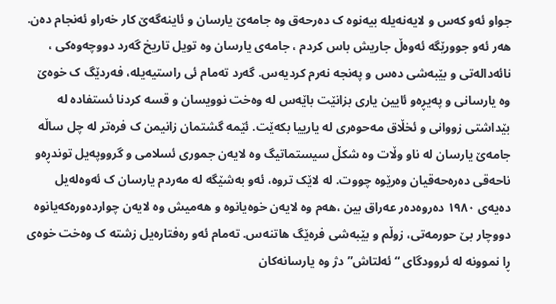جواو ئەو کەس و لایەنەیلە بیەنوە ک دەرحەق وە جامەێ یارسان و ئاینەگەێ کار خەراو ئەنجام دەن. هەر ئەو جوورێگە ئەوەڵ جاریش باس کردم ، جامەی یارسان وە تویل تاریخ گەرد دووچەوەکی ، نائەدالەتی و بێبەشی دەس و پەنجە نەرم کردیەس. گەرد تەمام ئی راستیەیلە، فەردێگ ک خوەێ وە یارسانی و پەیڕەو ئایین یاری بزانێت باێەس لە وەخت نوویسان و قسە کردنا ئستفادە لە بێداشتی زووانی و ئخڵاق مەحوەری لە یارییا بکەێت. ئێمە گشتمان زانیمن ک فرەتر لە چل ساڵە جامەێ یارسان لە ناو وڵات وە شکڵ سیستماتیگ وە لایەن جموری ئسلامی و گرووپەیل توندڕەو ناحەقی دەرەحەقیان وەرێوە چووت. لە لاێک تروە، ئەو بەشێگە لە مەردم یارسان ک ئەوەلەیل دەیەی ١٩٨٠ دەروەدەر عەراق بین ،هەم وە لایەن خوەیانوە و هەمیش وە لایەن چواردەورەکەیانوە دووچار بێ حورمەتی، زوڵم و بێبەشی فرەێگ هاتنەس. تەمام ئەو رەفتارەیل زشتە ک وەخت خوەی ڕا نموونە لە ئروودگای “ئەلتاش” دژ وە یارسانەکان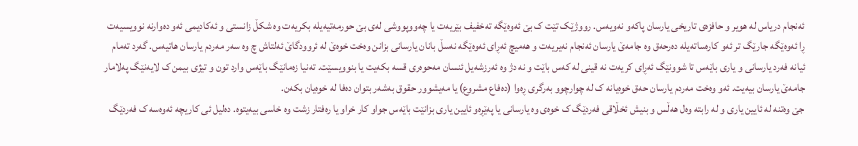ئەنجام دریاس لە هویر و حافزەی تاریخی یارسان پاکەو نەویەس. رووژێک تێت ک بێ ئەوەێگە تەخفیف بێریەت یا چەووپووشی لە‌ی بێ حورمەتیەیلە بکریەت وە شکڵ زانستی و ئەکادیمی ئەو دەوارنە نوویسیەت ڕا ئەوەێگە جارێگ تر ئەو کارەساتەیلە دەرحەق وە جامەێ یارسان ئەنجام نەیریەت و هەمیچ ئەڕای ئەوەێگە نەسڵ بانان یارسانی بزانن وەخت خوەێ لە ئروودگاێ ئەلتاش چ وە سەر مەردم یارسان هاتیەس. گەرد تەمام ئیانە فەرد یارسانی و یاری باێەس تا شوونێگ ئەڕای کریەت نە قینی لە کەس باێت و نە دژ وە ئەرزشەیل ئنسان مەحوەری قسە بکەیت یا بنوویسێت. تەنیا زەمانێگ باێەس وارد تون و تیژی بیمن ک لایەنێگ پەلامار جامەێ یارسان بیەیت. ئەو وەخت مەردم یارسان حەق خوەیانە ک لە چوارچوو بەرگری ڕەوا (دەفاع مشروع) یا مەیشوور حقوق بەشەر بتوان دەفا لە خوەیان بکەن.
جێ وەتنە لە ئایین یاری و لە رابتە وەل هەڵس و بنیش ئخڵاقی فەردێگ ک خوەی وە یارسانی یا پەێڕەو ئایین یاری بزانێت باێەس جواو کار خراو یا رەفتار زشت وە خاسی بیەیتوە. دەلیل ئی کاریچە ئەوەسە ک فەردێگ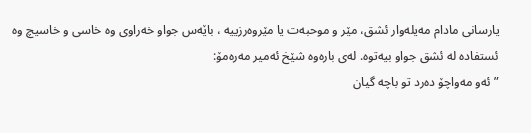یارسانی مادام مەیلەوار ئشق، مێر و موحبەت یا مێروەرزییە ، باێەس جواو خەراوی وە خاسی و خاسیچ وە ئستفادە لە ئشق جواو بیەتوە. لەی بارەوە شێخ ئەمیر مەرەمۆ:
” ئەو مەواچۆ دەرد تو باچە گیان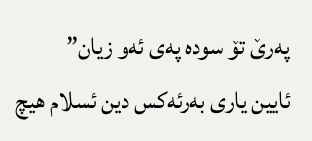پەرێ تۆ سودە پەی ئەو زیان”
ئایین یاری بەرئەکس دین ئسلام هیچ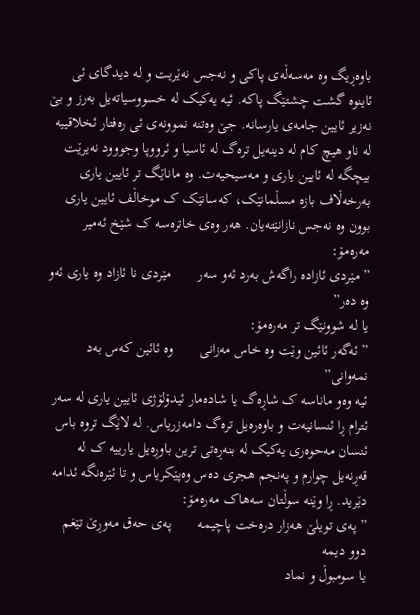باوەڕیگ وە مەسەڵەی پاکی و نەجس نەێریت و لە دیدگای ئی ئاینوە گشت چشتێگ پاکە. ئیە یەکیک لە خسووسیاتەیل بەرز و بێ نەزیر ئایین جامەی یارسانە. جێ وەتنە نموونەی ئی رەفتار ئخلاقییە لە ناو هیچ کام لە دینەیل ترەگ لە ئاسیا و ئرووپا وجووود نەیرێت بیچگە لە ئایین یاری و مەسیحیەت. وە ماناێگ تر ئایین یاری بەرخەڵاف بازە مسڵمانێک، کەسانێک ک موخاڵف ئایین یاری بوون وە نەجس نازانێتەیان. هەر وەی خاترەسە ک شێخ ئەمیر مەرەمۆ:
” مێردی ئازادە راگەش بەرد ئەو سەر       مێردی نا ئازاد وە یاری ئەو وە دەر”
یا لە شوونێگ تر مەرەمۆ:
” ئەگەر ئائین وێت وە خاس مەزانی       وە ئائین کەس بەد نمەوانی”
ئیە وەو ماناسە ک شاڕەگ یا شادەمار ئیدۆلۆژی ئایین یاری لە سەر ئترام ڕا ئنسانیەت و باوەرەیل ترەگ دامەزریاس. لە لاێگ تروە باس ئنسان مەحوەری یەکیک لە بنەڕەتی ترین باوڕەیل یارییە ک لە قەڕنەیل چوارم و پەنجم هجری دەس وەپێکریاس و تا ئێرەنگە ئدامە دێرید. ڕا وێنە سوڵتان سەهاک مەرەمۆ:
” پەی تویلێ هەزار درەخت پاچیمە       پەی حەق مەوڕێ تێغم دوو دیمە
یا سومبوڵ و نماد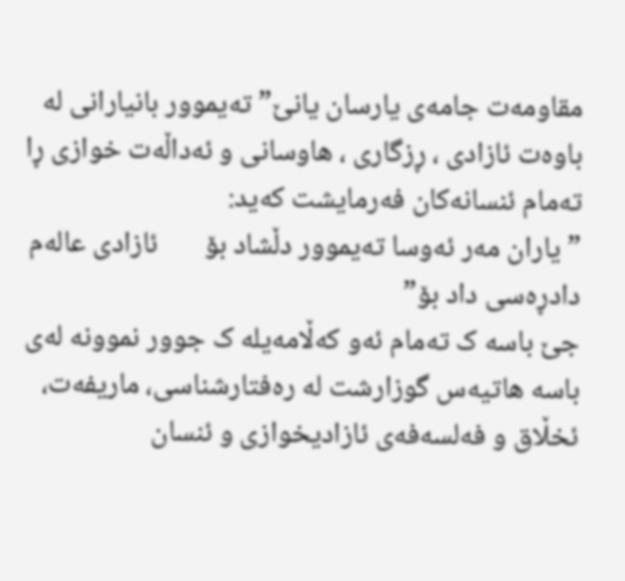مقاومەت جامەی یارسان یانێ” تەیموور بانیارانی لە باوەت ئازادی ، ڕزگاری ، هاوسانی و ئەداڵەت خوازی ڕا تەمام ئنسانەکان فەرمایشت کەید:
” یاران مەر ئەوسا تەیموور دڵشاد بۆ       ئازادی عالەم دادڕەسی داد بۆ”
جێ باسە ک تەمام ئەو کەڵامەیلە ک جوور نموونە لەی باسە هاتیەس گوزارشت لە رەفتارشناسی، ماریفەت، ئخڵاق و فەلسەفەی ئازادیخوازی و ئنسان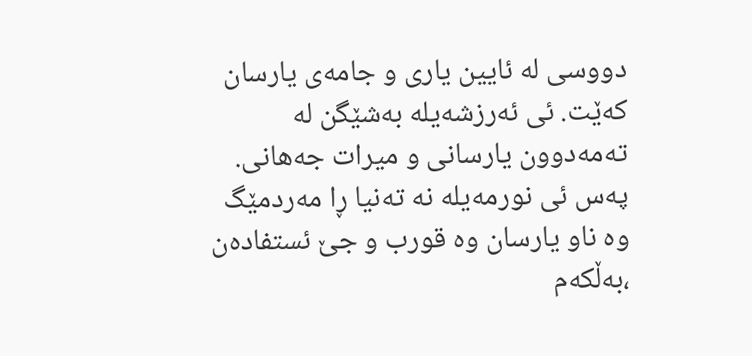دووسی لە ئایین یاری و جامەی یارسان کەێت. ئی ئەرزشەیلە بەشێگن لە تەمەدوون یارسانی و میرات جەهانی. پەس ئی نورمەیلە نە تەنیا ڕا مەردمێگ وە ناو یارسان وە قورب و جێ ئستفادەن ،بەڵکەم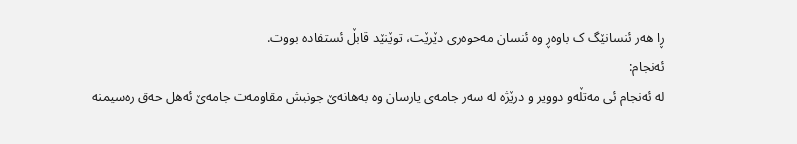ڕا هەر ئنسانێگ ک باوەڕ وە ئنسان مەحوەری دێرێت، توێنێد قابڵ ئستفادە بووت.
ئەنجام:
لە ئەنجام ئی مەتڵەو دوویر و درێژە لە سەر جامەی یارسان وە بەهانەێ جونبش مقاومەت جامەێ ئەهل حەق رەسیمنە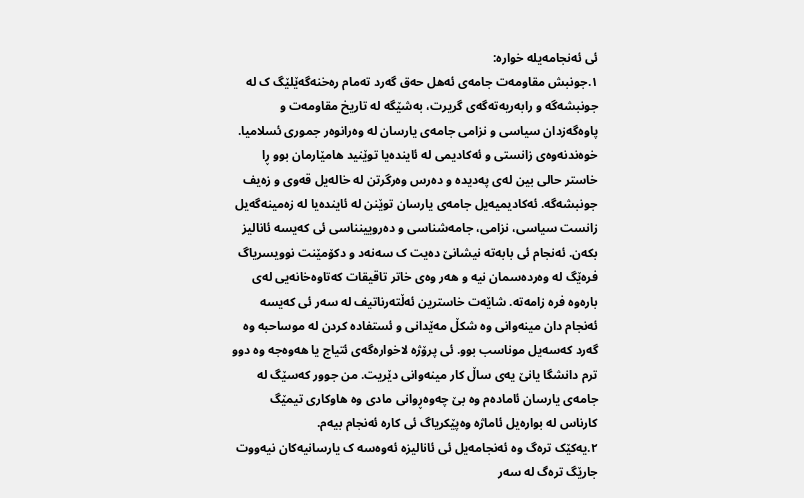ئی ئەنجامەیلە خوارە:
١.جونبش مقاومەت جامەی ئەهل حەق گەرد تەمام رەخنەگەێلێگ ک لە جونبشەگە و رابەریەتەگەی گریرت، بەشێگە لە تاریخ مقاومەت و پاوەگەزدان سیاسی و نزامی جامەی یارسان لە وەرانوەر جموری ئسلامیا. خوەندنەوەی زانستی و ئەکادیمی لە ئایندەیا توێنید هامێارمان بوو ڕا خاستر حالی بین لەی پەدیدە و دەرس وەرگرتن لە خالەیل قەوی و زەیف جونبشەگە. ئەکادیمیەیل جامەی یارسان توێنن لە ئایندەیا لە زەمینەگەیل زانست سیاسی، نزامی، جامەشناسی و دەرویینناسی ئی کەیسە ئانالیز بکەن. ئەنجام ئی بابەتە نیشانێ دەیت ک سەنەد و دکۆمێنت نوویسریاگ فرەێگ لە وەردەسمان نیە و هەر وەی خاتر تاقیقات کەتاوەخانەیی لەی بارەوە فرە زامەتە. شاێەت خاسترین ئەڵتەرناتیف لە سەر ئی کەیسە ئەنجام دان مینەوانی وە شکڵ مەێدانی و ئستفادە کردن لە موساحبە وە گەرد کەسەیل موناسب بوو. ئی پرۆژە لاخوارەگەی ئتیاج یا هەوەجە وە دوو ترم دانشگا یانێ یەی ساڵ کار مینەوانی دێریت. من جوور کەسێگ لە جامەی یارسان ئامادەم وە بێ چەوەڕوانی مادی وە هاوکاری تیمێگ کارناس لە بوارەیل ئاماژە وەپێکریاگ ئی کارە ئەنجام بیەم.
٢.یەکێک ترەگ وە ئەنجامەیل ئی ئانالیزە ئەوەسە ک یارسانیەکان نیەووت جارێگ ترەگ لە سەر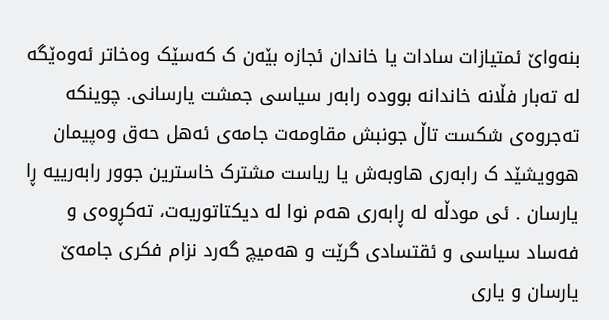بنەواێ ئمتیازات سادات یا خاندان ئجازە بێەن ک کەسێک وەخاتر ئەوەێگە لە تەبار فڵانە خاندانە بوودە رابەر سیاسی جمشت یارسانی. چوینکە تەجروەی شکست تاڵ جونبش مقاومەت جامەی ئەهل حەق وەپیمان هوویشێد ک رابەری هاوبەش یا ریاست مشترک خاسترین جوور رابەرییە ڕا یارسان . ئی مودڵە لە ڕابەری هەم نوا لە دیکتاتوریەت، تەكڕوەی و فەساد سیاسی و ئقتسادی گرێت و هەمیچ گەرد نزام فکری جامەێ یارسان و یاری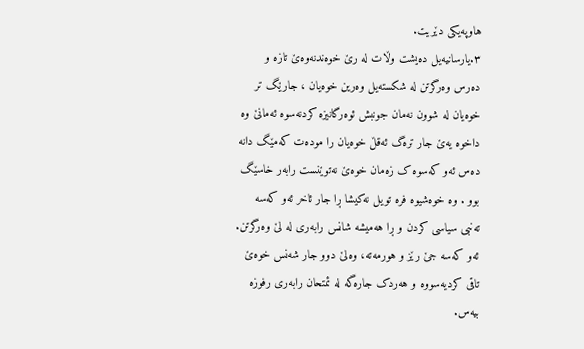هاوپەیکی دێریت.
٣.یارسانیەیل دەیشت وڵات لە رێ خوەندنەوەێ تازە و دەرس وەرگرتن لە شکستەیل وەرین خوەیان ، جارێگ تر خوەیان لە شوون نەمان جونبش ئوەرگانیزە کردنەسوە ئەمانێ وە داخوە یەێ جار ترەگ ئەقڵ خوەیان را مودەت کەمێگ دانە دەس ئەو کەسوە ک زەمان خوەێ نەتوێنست رابەر خاسێگ بوو . وە خوەشیوە فرە تویل نەکیشا ڕا جار ئاخر ئەو کەسە تەنبی سیاسی کردن و ڕا هەمیشە شانس رابەری لە لێ وەرگرتن. ئەو کەسە جێ رێز و هورمەتە، وەلێ دوو جار شەنس خوەێ تاقی کردیەسووە و هەردک جارەگە لە ئمتحان رابەری رفوزە بیەس.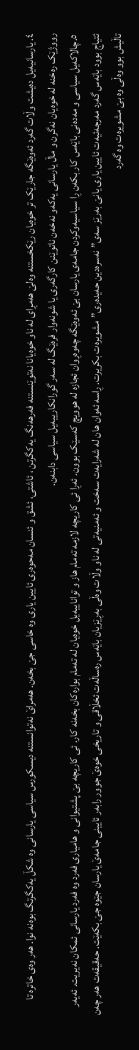٤. یارسانیەیل دەیشت وڵات گەرد ئەوەێگە جارێک تر خوەیان رێکخستنە وەلێ هەمڕای لە ناو خوەیانا نەتوێنستنە فەرهەنگ یەکگرتن ، ئاشتی، ئشق و ئنسان مەحوەری ئایین یاری وە خاسی جێ بخەن. هەمراێ نەتوانستنە دیسکورس سیاسی یارسانی وە شکڵ یەکگرتگ بوەنە نوا. هەر وەی خاترە تا رووژێک رەخنە لە خوەیان نەگرن و ماڵ یارسانی یەکەو نەخەن ناتوێنن کارگەری یا شونەوار فرەێگ لە سەر گورانکارییەیل سیاسی دابنەن.
٥.چالاکەیل سیاسی و مەدەنی باێەس کار بکەن ڕا سیاسیەوکردن جامەی یارسان بێ ئەوەێگە چەوەڕوان ئجازە لە هوویچ کەسێک بوون. ئەڕا ئی کاریچە لازمە تەمام هاز و تواناییەیل خوەیان لە تەمام بوارەکان بخەنە کار. ئی کاریچە بێ پشتیوانی و هامیاری فەرد وە فەرد یارسانی ئمکان نەیریت. ئەیەر ئتیاج بوود باێەس گەرد مەرجەئیەت ئایین یاری یانێ بەرێز سەی” نەسرەدین حەیدەری” مشویرەت بکریرت. ڕاسە ئەوان هان لە شەرایەت سەخت و ئەمنیەتی لە ناو وڵات وەڵی بەڕێزیان باێەس رەساڵەت ئخڵاقی و تاریخی خوەێ جوور رابەر ئایینی جامەێ یارسان جێوە جێ بکەێت. حەقیقەت هەر چەن تاڵیش بوو وەڵی وە بێ مشویرەت وە گەرد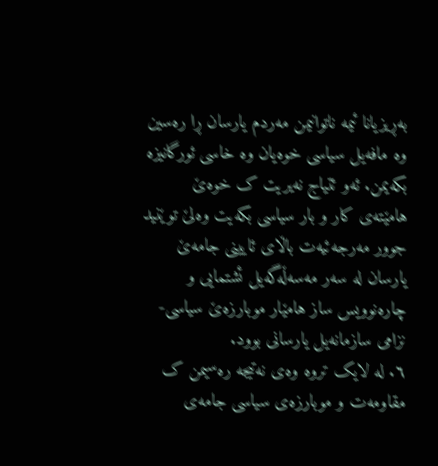بەڕیزیانا ئیمە ناتوانیمن مەردم یارسان ڕا رەسین وە مافەیل سیاسی خوەیان وە خاسی ئورگانیزە بکەیمن. ئەو ئتیاج نەیریت ک خوەێ هامێتەی کار و بار سیاسی بکەیت وەلێ توێنید جوور مەرجەئیەت باڵای ئایینی جامەێ یارسان لە سەر مەسەڵەگەیل ئشتمایی و چارەنوویس ساز هامێار موبارزەێ سیاسی-نزامی سازمانەیل یارسانی بوود.
٦. لە لایک تروە وەی نەتیجە رەسیمن ک مقاومەت و موبارزەی سیاسی جامەی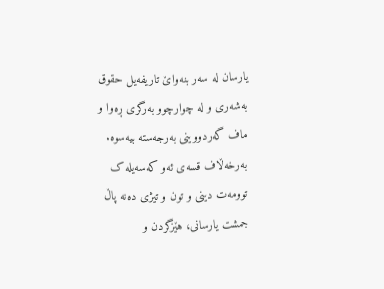یارسان لە سەر بنەواێ تاریفەیل حقوق بەشەری و لە چوارچوو بەرگری ڕەوا و ماف گەردووینی بەرجەستە بیەسوە. بەرخەڵاف قسەی ئەو کەسەیلە ک توومەت دینی و تون و تیژی دەنە پاڵ جمشت یارسانی، هێزگردن و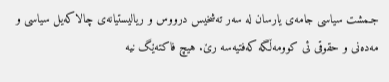جـمشت سیاسی جامەی یارسان لە سەر تەشخیس درووس و ریالیستیانەی چالاکەیل سیاسی و مەدەنی و حقوقی ئی کوومەڵگە کەفتیەسە رێ. هیچ فاکتەێگ نیە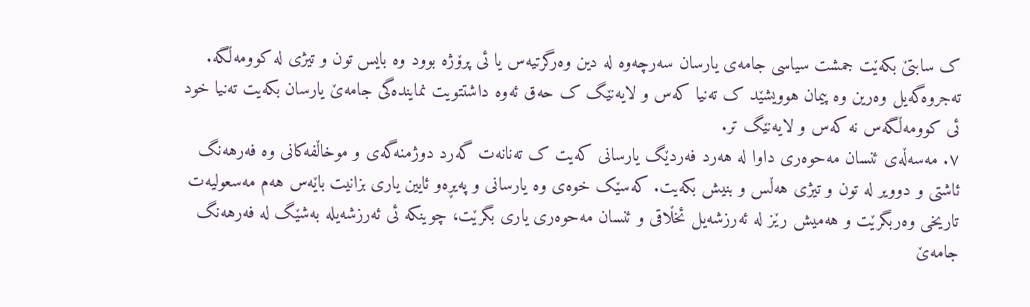ک سابتێ بکەێت جمشت سیاسی جامەی یارسان سەرچەوە لە دین وەرگرتیەس یا ئی پرۆژە بوود وە بایس تون و تیژی لە کوومەڵگە. تەجروەگەیل وەرین وە پیمان هوویشێد ک تەنیا کەس و لایەنێگ ک حەق ئەوە داشتتویت نمایندەگی جامەێ یارسان بکەیت تەنیا خود ئی کوومەڵگەس نە کەس و لایەنێگ تر.
٧. مەسەڵەی ئنسان مەحوەری داوا لە هەرد فەردێگ یارسانی کەیت ک تەنانەت گەرد دوژمنەگەی و موخاڵفەکانی وە فەرهەنگ ئاشتی و دوویر لە تون و تیژی هەڵس و بنیش بکەیت. کەسێک خوەی وە یارسانی و پەیڕەو ئایین یاری بزانیت باێەس هەم مەسعولیەت تاریخی وەربگرێت و هەمیش رێز لە ئەرزشەیل ئخڵاقی و ئنسان مەحوەری یاری بگرێت، چوینکە ئی ئەرزشەیلە بەشێگ لە فەرهەنگ جامەێ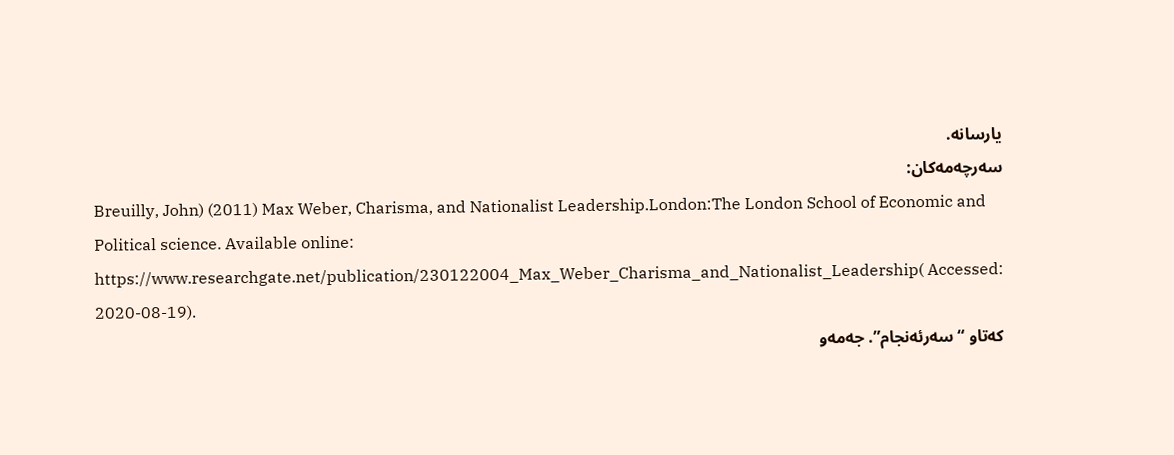یارسانە.
سەرچەمەکان:
Breuilly, John) (2011) Max Weber, Charisma, and Nationalist Leadership.London:The London School of Economic and Political science. Available online:
https://www.researchgate.net/publication/230122004_Max_Weber_Charisma_and_Nationalist_Leadership( Accessed: 2020-08-19).
کەتاو “سەرئەنجام”. جەمەو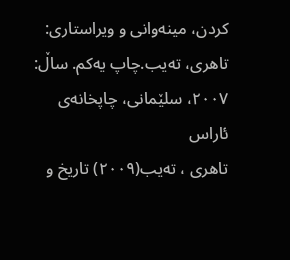کردن، مینەوانی و ویراستاری: تاهری، تەیب.چاپ یەکم. ساڵ: ٢٠٠٧، سلێمانی، چاپخانەی ئاراس
تاهری ، تەیب(٢٠٠٩) تاریخ و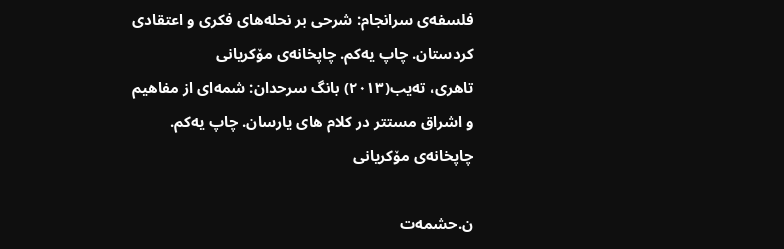فلسفەی سرانجام: شرحی بر نحلەهای فکری و اعتقادی کردستان. چاپ یەکم. چاپخانەی مۆکریانی
تاهری، تەیب(٢٠١٣) بانگ سرحدان: شمەای از مفاهیم و اشراق مستتر در کلام های یارسان. چاپ یەکم. چاپخانەی مۆکریانی

ن.حشمەت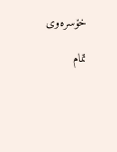خۆسرەوی

تمام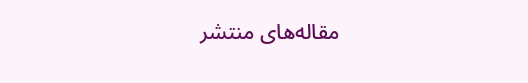مقالەهای منتشر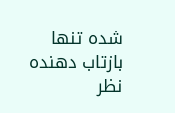شده تنها بازتاب دهندە نظر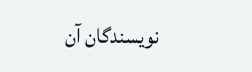نویسندگان آن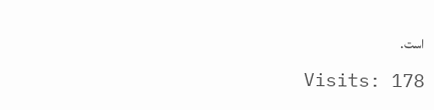است.

Visits: 178